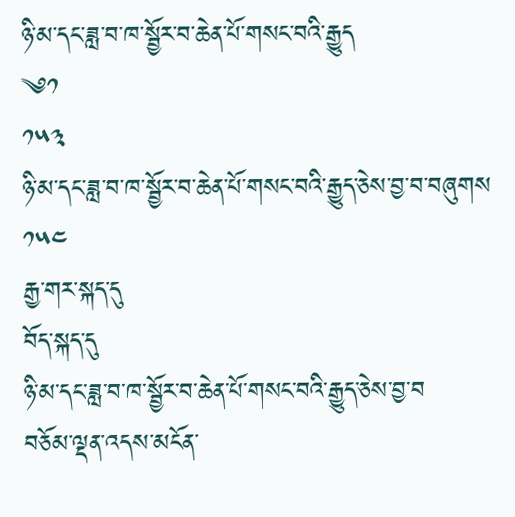ཉི་མ་དང་ཟླ་བ་ཁ་སྦྱོར་བ་ཆེན་པོ་གསང་བའི་རྒྱུད
༄༡
༡༥༣
ཉི་མ་དང་ཟླ་བ་ཁ་སྦྱོར་བ་ཆེན་པོ་གསང་བའི་རྒྱུད་ཅེས་བྱ་བ་བཞུགས
༡༥༤
རྒྱ་གར་སྐད་དུ
བོད་སྐད་དུ
ཉི་མ་དང་ཟླ་བ་ཁ་སྦྱོར་བ་ཆེན་པོ་གསང་བའི་རྒྱུད་ཅེས་བྱ་བ
བཅོམ་ལྡན་འདས་མངོན་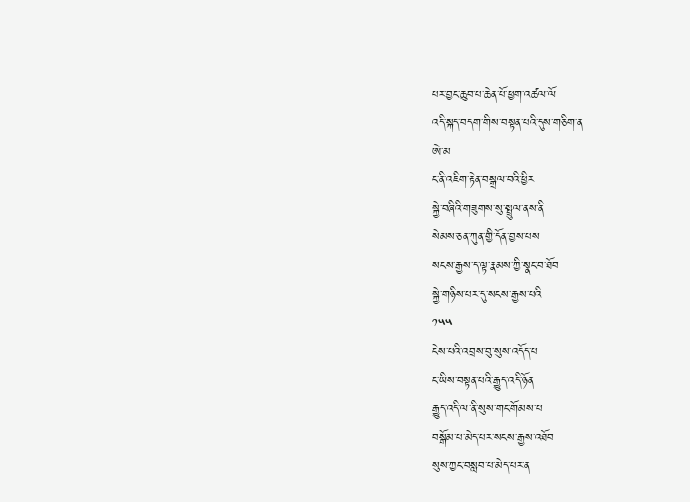པར་བྱང་ཆུབ་པ་ཆེན་པོ་ཕྱག་འཚལ་ལོ
འདི་སྐད་བདག་གིས་བསྟན་པའི་དུས་གཅིག་ན
ཨེ་མ
ང་ནི་འཇིག་རྟེན་བསྒྲལ་བའི་ཕྱིར
སྐྱེ་བཞིའི་གཟུགས་སུ་སྤྲུལ་ནས་ནི
སེམས་ཅན་ཀུན་གྱི་དོན་བྱས་པས
སངས་རྒྱས་ད་ལྟ་རྣམས་ཀྱི་སྣང་བ་ཐོབ
སྐྱེ་གཉིས་པར་དུ་སངས་རྒྱས་པའི
༡༥༥
ངེས་པའི་འབྲས་བུ་སུས་འདོད་པ
ང་ཡིས་བསྟན་པའི་རྒྱུད་འདི་ཉོན
རྒྱུད་འདི་ལ་ནི་སུས་གང་གོམས་པ
བསྒོམ་པ་མེད་པར་སངས་རྒྱས་འཐོབ
སུས་ཀྱང་བསླབ་པ་མེད་པར་ན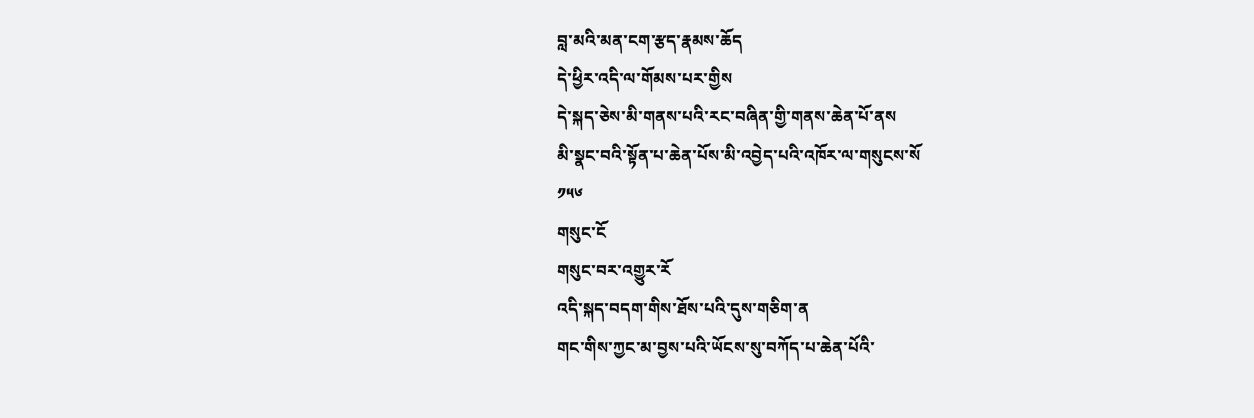བླ་མའི་མན་ངག་རྩད་རྣམས་ཆོད
དེ་ཕྱིར་འདི་ལ་གོམས་པར་གྱིས
དེ་སྐད་ཅེས་མི་གནས་པའི་རང་བཞིན་གྱི་གནས་ཆེན་པོ་ནས
མི་སྣང་བའི་སྟོན་པ་ཆེན་པོས་མི་འབྱེད་པའི་འཁོར་ལ་གསུངས་སོ
༡༥༦
གསུང་ངོ
གསུང་བར་འགྱུར་རོ
འདི་སྐད་བདག་གིས་ཐོས་པའི་དུས་གཅིག་ན
གང་གིས་ཀྱང་མ་བྱས་པའི་ཡོངས་སུ་བཀོད་པ་ཆེན་པོའི་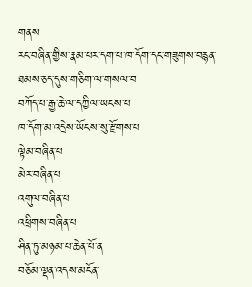གནས
རང་བཞིན་གྱིས་རྣམ་པར་དག་པ་ཁ་དོག་དང་གཟུགས་བརྙན་ཐམས་ཅད་དུས་གཅིག་ལ་གསལ་བ
བཀོད་པ་རྒྱ་ཆེ་ལ་དཀྱིལ་ཡངས་པ
ཁ་དོག་མ་འདྲེས་ཡོངས་སུ་རྫོགས་པ
ལྟེམ་བཞིན་པ
མེར་བཞིན་པ
འགུལ་བཞིན་པ
འཕྲིགས་བཞིན་པ
ཤིན་ཏུ་མཉམ་པ་ཆེན་པོ་ན
བཅོམ་ལྡན་འདས་མངོན་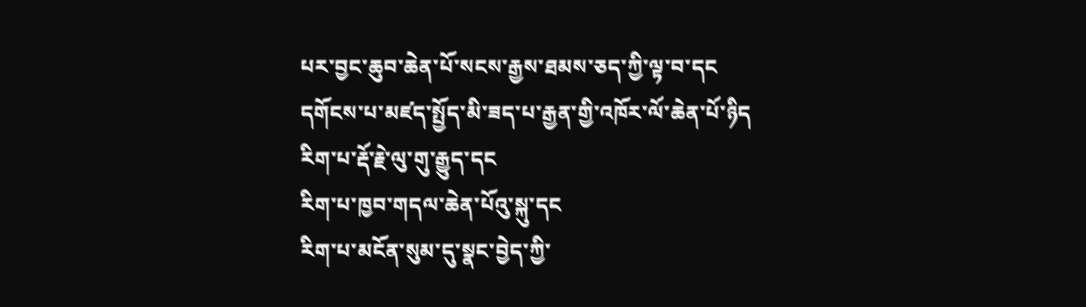པར་བྱང་ཆུབ་ཆེན་པོ་སངས་རྒྱས་ཐམས་ཅད་ཀྱི་ལྟ་བ་དང
དགོངས་པ་མཛད་སྤྱོད་མི་ཟད་པ་རྒྱན་གྱི་འཁོར་ལོ་ཆེན་པོ་ཉིད
རིག་པ་རྡོ་རྗེ་ལུ་གུ་རྒྱུད་དང
རིག་པ་ཁྱབ་གདལ་ཆེན་པོའུ་སྐུ་དང
རིག་པ་མངོན་སུམ་དུ་སྣང་བྱེད་ཀྱི་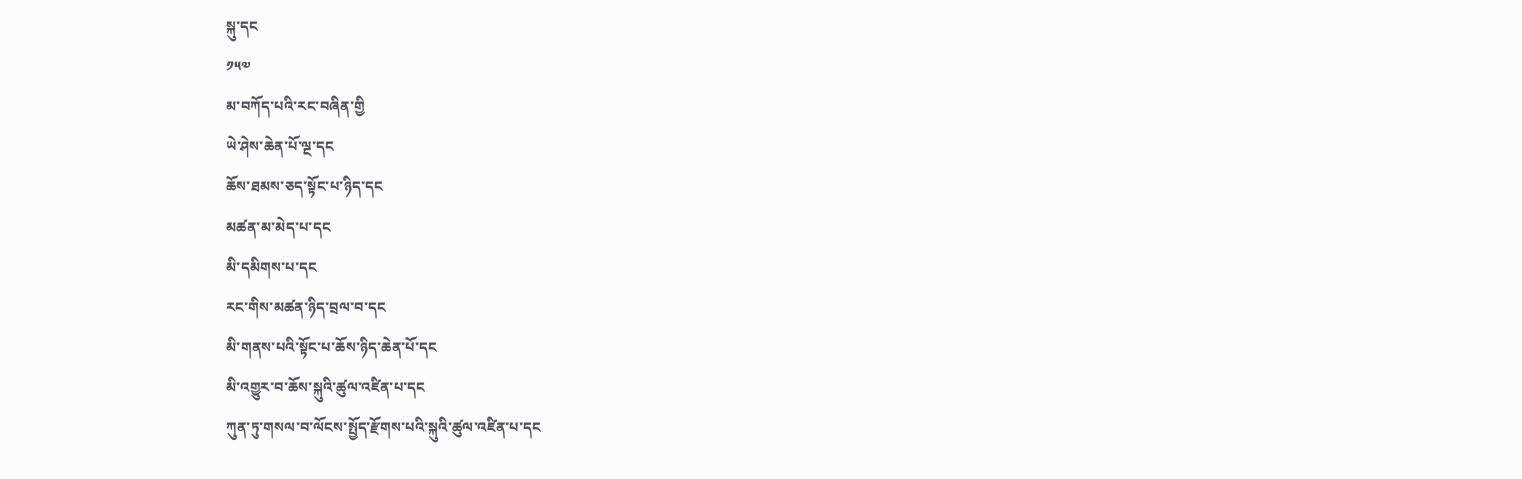སྐུ་དང
༡༥༧
མ་བཀོད་པའི་རང་བཞིན་གྱི
ཡེ་ཤེས་ཆེན་པོ་ལྔ་དང
ཆོས་ཐམས་ཅད་སྟོང་པ་ཉིད་དང
མཚན་མ་མེད་པ་དང
མི་དམིགས་པ་དང
རང་གིས་མཚན་ཉིད་བྲལ་བ་དང
མི་གནས་པའི་སྟོང་པ་ཆོས་ཉིད་ཆེན་པོ་དང
མི་འགྱུར་བ་ཆོས་སྐུའི་ཚུལ་འཛིན་པ་དང
ཀུན་ཏུ་གསལ་བ་ལོངས་སྤྱོད་རྫོགས་པའི་སྐུའི་ཚུལ་འཛིན་པ་དང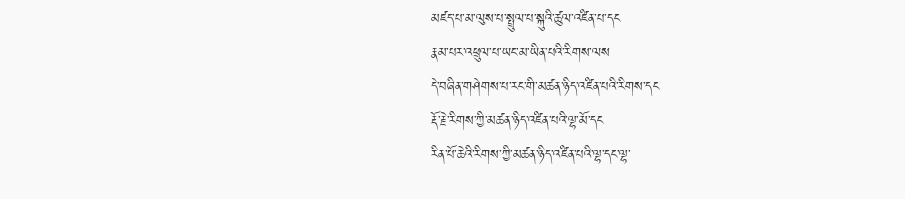མཛད་པ་མ་ལུས་པ་སྤྲུལ་པ་སྐུའི་ཚུལ་འཛིན་པ་དང
རྣམ་པར་འཕྲུལ་པ་ཡང་མ་ཡིན་པའི་རིགས་ལས
དེ་བཞིན་གཤེགས་པ་རང་གི་མཚན་ཉིད་འཛིན་པའི་རིགས་དང
རྡོ་རྗེ་རིགས་ཀྱི་མཚན་ཉིད་འཛིན་པའི་ལྷ་མོ་དང
རིན་པོ་ཆེའི་རིགས་ཀྱི་མཚན་ཉིད་འཛིན་པའི་ལྷ་དང་ལྷ་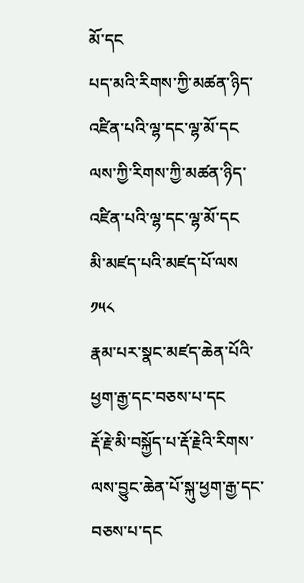མོ་དང
པད་མའི་རིགས་ཀྱི་མཚན་ཉིད་འཛིན་པའི་ལྷ་དང་ལྷ་མོ་དང
ལས་ཀྱི་རིགས་ཀྱི་མཚན་ཉིད་འཛིན་པའི་ལྷ་དང་ལྷ་མོ་དང
མི་མཛད་པའི་མཛད་པོ་ལས
༡༥༨
རྣམ་པར་སྣང་མཛད་ཆེན་པོའི་ཕྱག་རྒྱ་དང་བཅས་པ་དང
རྡོ་རྗེ་མི་བསྐྱོད་པ་རྡོ་རྗེའི་རིགས་ལས་བྱུང་ཆེན་པོ་སྐུ་ཕྱག་རྒྱ་དང་བཅས་པ་དང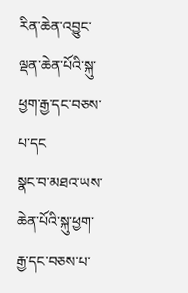རིན་ཆེན་འབྱུང་ལྡན་ཆེན་པོའི་སྐུ་ཕྱག་རྒྱ་དང་བཅས་པ་དང
སྣང་བ་མཐའ་ཡས་ཆེན་པོའི་སྐུ་ཕྱག་རྒྱ་དང་བཅས་པ་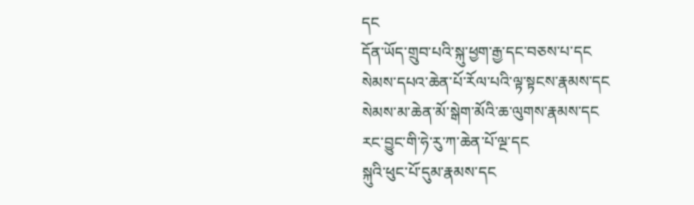དང
དོན་ཡོད་གྲུབ་པའི་སྐུ་ཕྱག་རྒྱ་དང་བཅས་པ་དང
སེམས་དཔའ་ཆེན་པོ་རོལ་པའི་ལྟ་སྟངས་རྣམས་དང
སེམས་མ་ཆེན་མོ་སྒེག་མོའི་ཆ་ལུགས་རྣམས་དང
རང་བྱུང་གི་ཧེ་རུ་ཀ་ཆེན་པོ་ལྔ་དང
སྐུའི་ཕུང་པོ་དུམ་རྣམས་དང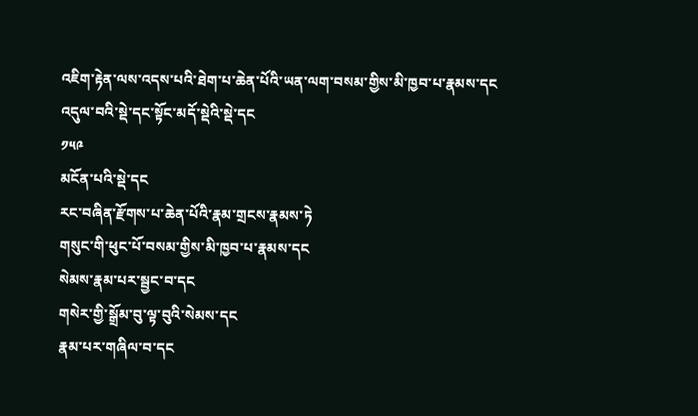འཇིག་རྟེན་ལས་འདས་པའི་ཐེག་པ་ཆེན་པོའི་ཡན་ལག་བསམ་གྱིས་མི་ཁྱབ་པ་རྣམས་དང
འདུལ་བའི་སྡེ་དང་སྟོང་མདོ་སྡེའི་སྡེ་དང
༡༥༩
མངོན་པའི་སྡེ་དང
རང་བཞིན་རྫོགས་པ་ཆེན་པོའི་རྣམ་གྲངས་རྣམས་ཏེ
གསུང་གི་ཕུང་པོ་བསམ་གྱིས་མི་ཁྱབ་པ་རྣམས་དང
སེམས་རྣམ་པར་སྦྱང་བ་དང
གསེར་གྱི་སྒྲོམ་བུ་ལྟ་བུའི་སེམས་དང
རྣམ་པར་གཞིལ་བ་དང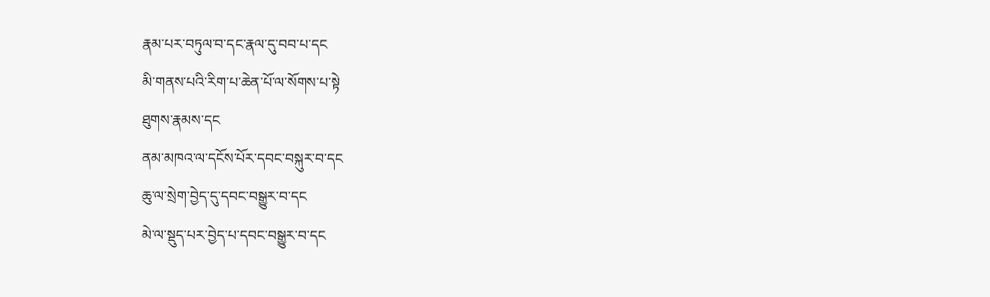རྣམ་པར་བཏུལ་བ་དང་རྣལ་དུ་བབ་པ་དང
མི་གནས་པའི་རིག་པ་ཆེན་པོ་ལ་སོགས་པ་སྟེ
ཐུགས་རྣམས་དང
ནམ་མཁའ་ལ་དངོས་པོར་དབང་བསྐུར་བ་དང
ཆུ་ལ་སྲེག་བྱེད་དུ་དབང་བསྒྱུར་བ་དང
མེ་ལ་སྡུད་པར་བྱེད་པ་དབང་བསྒྱུར་བ་དང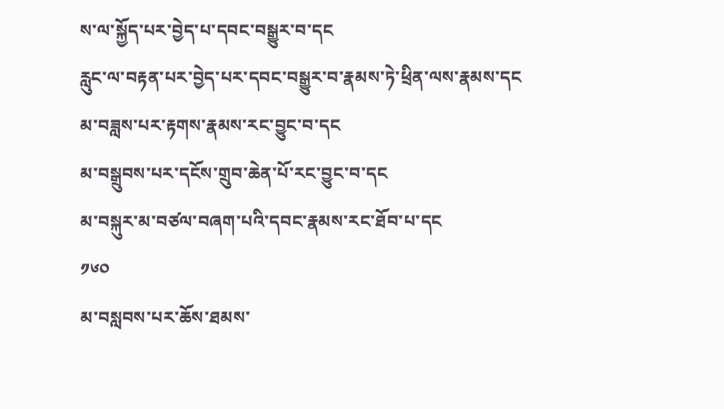ས་ལ་སྐྱོད་པར་བྱེད་པ་དབང་བསྒྱུར་བ་དང
རླུང་ལ་བརྟན་པར་བྱེད་པར་དབང་བསྒྱུར་བ་རྣམས་ཏེ་ཕྲིན་ལས་རྣམས་དང
མ་བཟླས་པར་རྟགས་རྣམས་རང་བྱུང་བ་དང
མ་བསྒྲུབས་པར་དངོས་གྲུབ་ཆེན་པོ་རང་བྱུང་བ་དང
མ་བསྐུར་མ་བཙལ་བཞག་པའི་དབང་རྣམས་རང་ཐོབ་པ་དང
༡༦༠
མ་བསླབས་པར་ཆོས་ཐམས་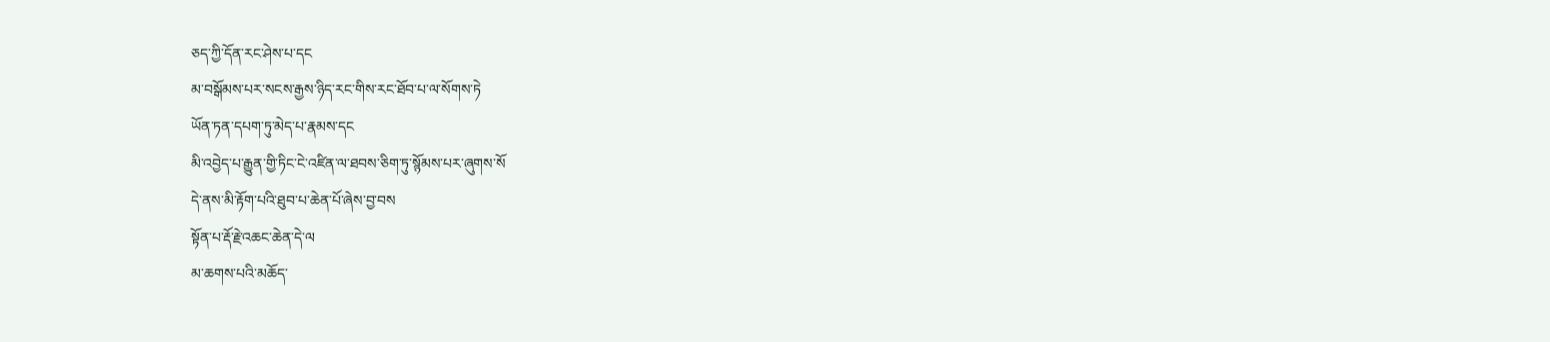ཅད་ཀྱི་དོན་རང་ཤེས་པ་དང
མ་བསྒོམས་པར་སངས་རྒྱས་ཉིད་རང་གིས་རང་ཐོབ་པ་ལ་སོགས་ཏེ
ཡོན་ཏན་དཔག་ཏུ་མེད་པ་རྣམས་དང
མི་འབྱེད་པ་རྒྱུན་གྱི་ཏིང་ངེ་འཛིན་ལ་ཐབས་ཅིག་ཏུ་སྙོམས་པར་ཞུགས་སོ
དེ་ནས་མི་རྟོག་པའི་ཐུབ་པ་ཆེན་པོ་ཞེས་བྱ་བས
སྟོན་པ་རྡོ་རྗེ་འཆང་ཆེན་དེ་ལ
མ་ཆགས་པའི་མཆོད་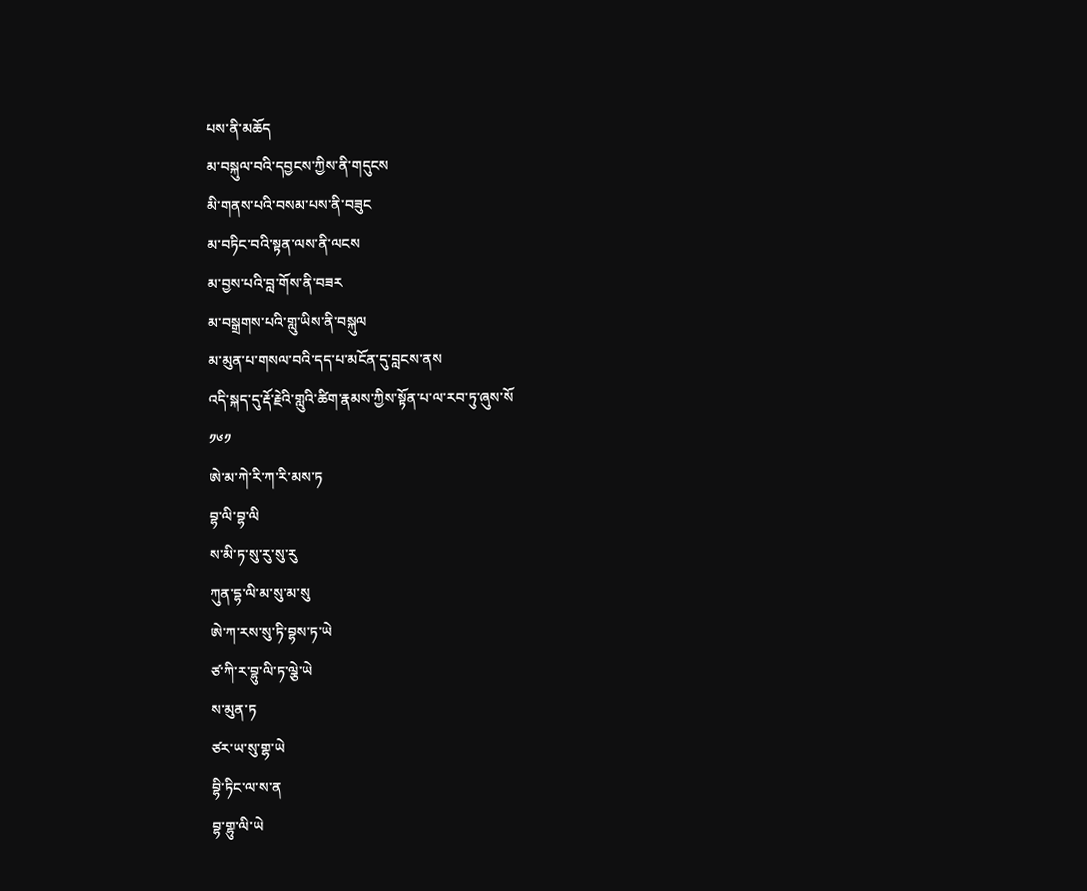པས་ནི་མཆོད
མ་བསྐུལ་བའི་དབྱངས་ཀྱིས་ནི་གདུངས
མི་གནས་པའི་བསམ་པས་ནི་བཟུང
མ་བཏིང་བའི་སྟན་ལས་ནི་ལངས
མ་བྱས་པའི་བླ་གོས་ནི་བཟར
མ་བསྒྲགས་པའི་གླུ་ཡིས་ནི་བསྐུལ
མ་མུན་པ་གསལ་བའི་དད་པ་མངོན་དུ་བླངས་ནས
འདི་སྐད་དུ་རྡོ་རྗེའི་གླུའི་ཚིག་རྣམས་ཀྱིས་སྟོན་པ་ལ་རབ་ཏུ་ཞུས་སོ
༡༦༡
ཨེ་མ་ཀེ་རི་ཀ་རི་མས་ཏ
བྷ་ལི་བྷ་ལི
ས་མི་ཏ་སུ་རུ་སུ་རུ
ཀུན་དྷ་ལི་མ་སུ་མ་སུ
ཨེ་ཀ་རས་སུ་ཏི་བྷས་ཏ་ཡེ
ཙ་ཀི་ར་བྷུ་ལི་ཏ་ལྕེ་ཡེ
ས་མུན་ཏ
ཙར་ཡ་སུ་གྷ་ཡེ
བྷི་ཏིང་ལ་ས་ན
བྷ་གྷུ་ལི་ཡེ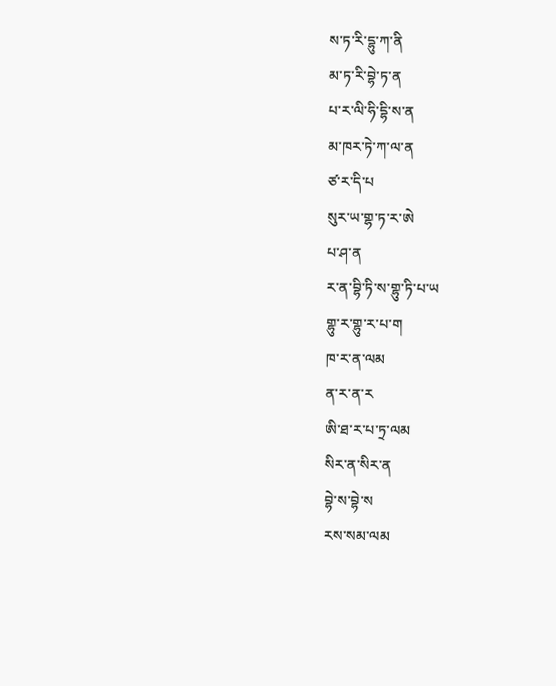ས་ཏ་རི་དྷུ་ཀ་ནི
མ་ཏ་རི་བྷེ་ཏ་ན
པ་ར་ལི་ཧི་དྷི་ས་ན
མ་ཁར་ཏེ་ཀ་ལ་ན
ཙ་ར་དི་པ
སུར་ཡ་གྷ་ཏ་ར་ཨེ
པ་ཤ་ན
ར་ན་བྷི་ཏི་ས་གྷུ་ཏི་པ་ཡ
གྷུ་ར་གྷུ་ར་པ་ག
ཁ་ར་ན་ལམ
ན་ར་ན་ར
ཨི་ཐ་ར་པ་ཏྲ་ལམ
སིར་ན་སིར་ན
བྷེ་ས་བྷེ་ས
རས་སམ་ལམ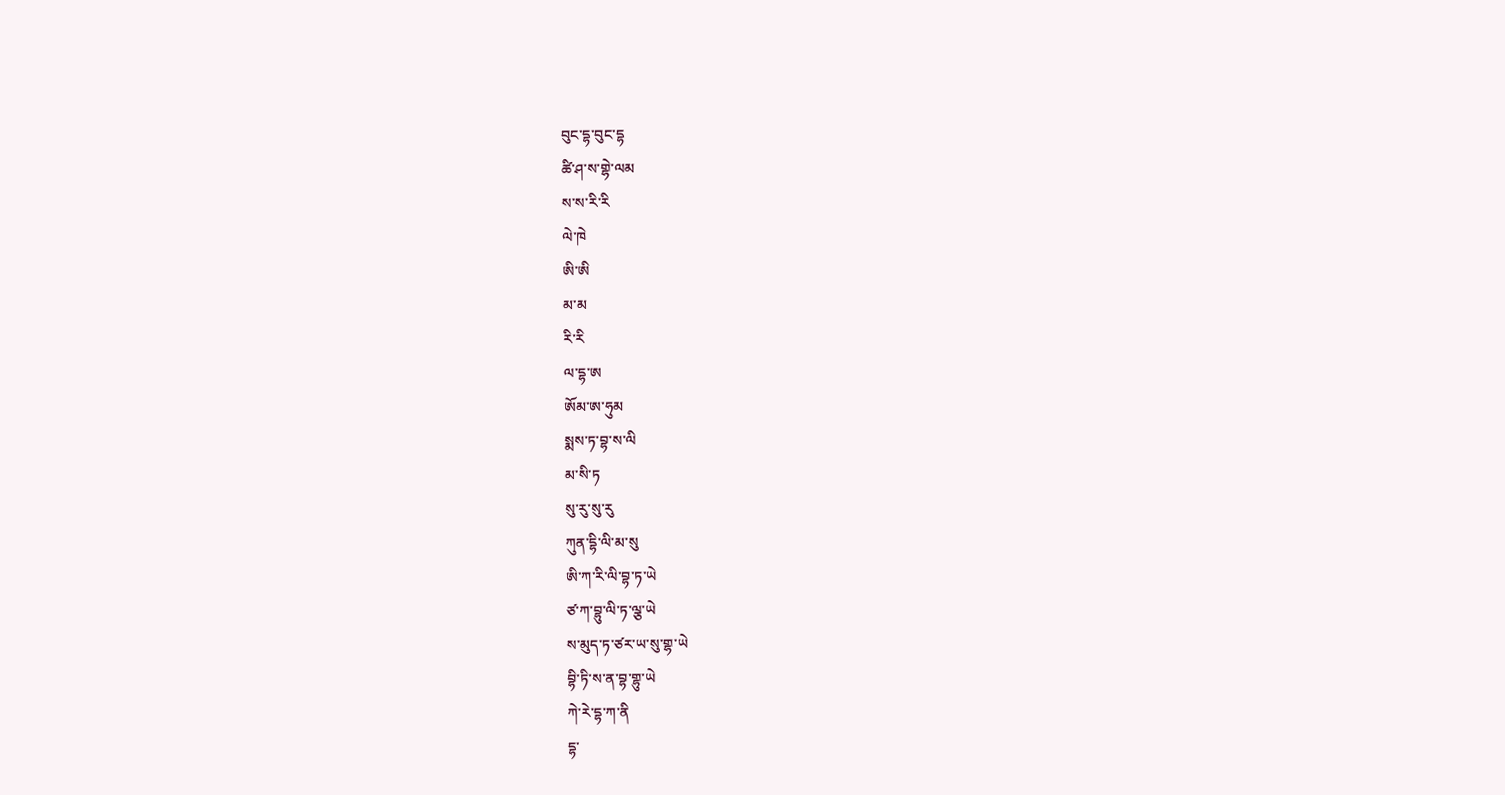བུང་དྷ་བུང་དྷ
ཚི་ཤ་ས་གྷེ་ལམ
ས་ས་རི་རི
ལེ་ཁེ
ཨི་ཨི
མ་མ
རི་རི
ལ་དྷ་ཨ
ཨོམ་ཨ་ཧུམ
སྨས་ཏ་བྷ་ས་ལི
མ་སི་ཏ
སུ་རུ་སུ་རུ
ཀུན་དྷི་ལི་མ་སུ
ཨི་ཀ་རི་ལི་བྷ་ཏ་ཡེ
ཙ་ཀ་བྷུ་ལི་ཏ་ལྕ་ཡེ
ས་མུད་ཏ་ཙར་ཡ་སུ་གྷ་ཡེ
བྷི་ཏི་ས་ན་བྷ་གྷུ་ཡེ
ཀེ་རེ་དྷ་ཀ་ནི
དྷ་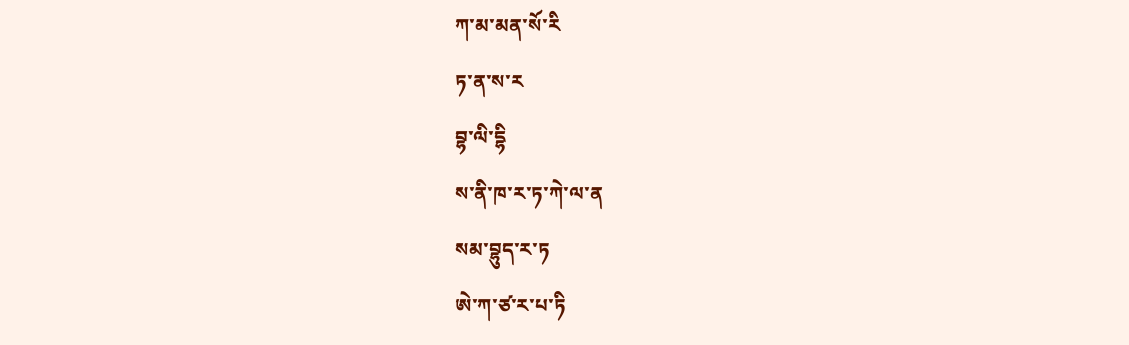ཀ་མ་མན་སོ་རི
ཏ་ན་ས་ར
བྷ་ལི་དྷི
ས་ནི་ཁ་ར་ཏ་ཀེ་ལ་ན
སམ་བྷུད་ར་ཏ
ཨེ་ཀ་ཙ་ར་པ་ཏི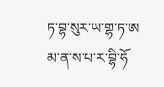ཏ་བྷ་སུར་ཡ་གྷ་ཏ་ཨ
མ་ན་ས་པ་ར་བྷི་ཧོ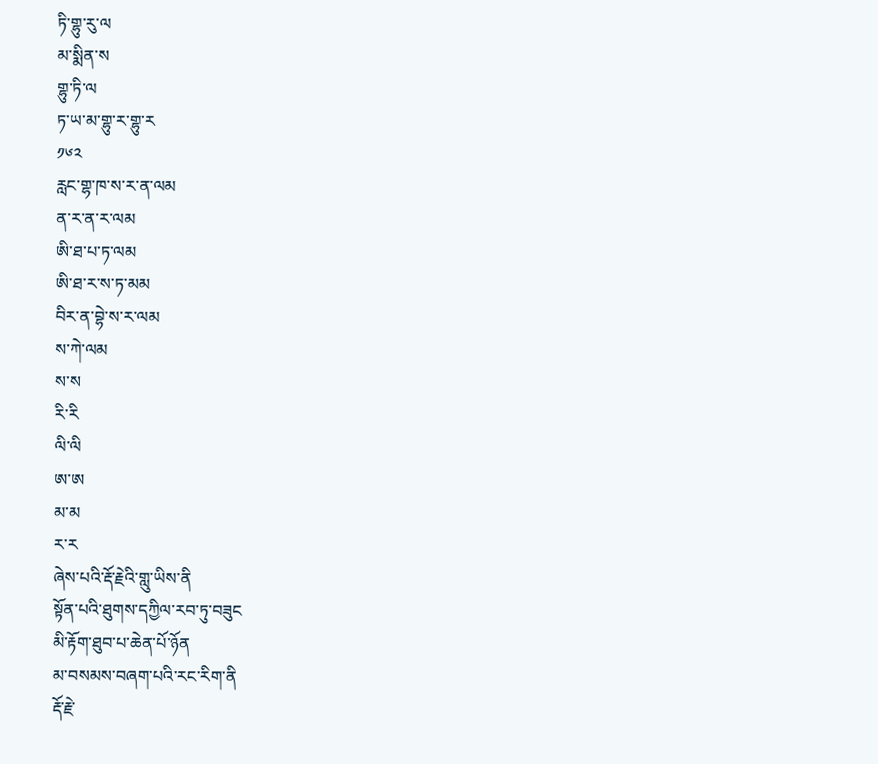ཏི་གྷུ་རུ་ལ
མ་སྨིན་ས
གྷུ་ཏི་ལ
ཏ་ཡ་མ་གྷུ་ར་གྷུ་ར
༡༦༢
རླང་གྷ་ཁ་ས་ར་ན་ལམ
ན་ར་ན་ར་ལམ
ཨི་ཐ་པ་ཏ་ལམ
ཨི་ཐ་ར་ས་ཏ་མམ
བིར་ན་བྷེ་ས་ར་ལམ
ས་ཀེ་ལམ
ས་ས
རི་རི
ལི་ལི
ཨ་ཨ
མ་མ
ར་ར
ཞེས་པའི་རྡོ་རྗེའི་གླུ་ཡིས་ནི
སྟོན་པའི་ཐུགས་དཀྱིལ་རབ་ཏུ་བཟུང
མི་རྟོག་ཐུབ་པ་ཆེན་པོ་ཉོན
མ་བསམས་བཞག་པའི་རང་རིག་ནི
རྡོ་རྗེ་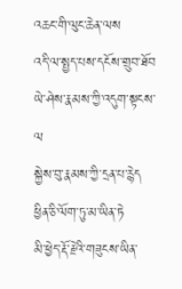འཆང་གི་ལུང་ཆེན་ལས
འདི་ལ་སྤྱད་པས་དངོས་གྲུབ་ཐོབ
ཡེ་ཤེས་རྣམས་ཀྱི་འདུག་སྟངས་ལ
སྐྱེས་བུ་རྣམས་ཀྱི་དྲན་པ་རྙེད
ཕྱིན་ཅི་ལོག་ཏུ་མ་ཡིན་ཏེ
མི་ཕྱེད་རྡོ་རྗེའི་གཟུངས་ཡིན་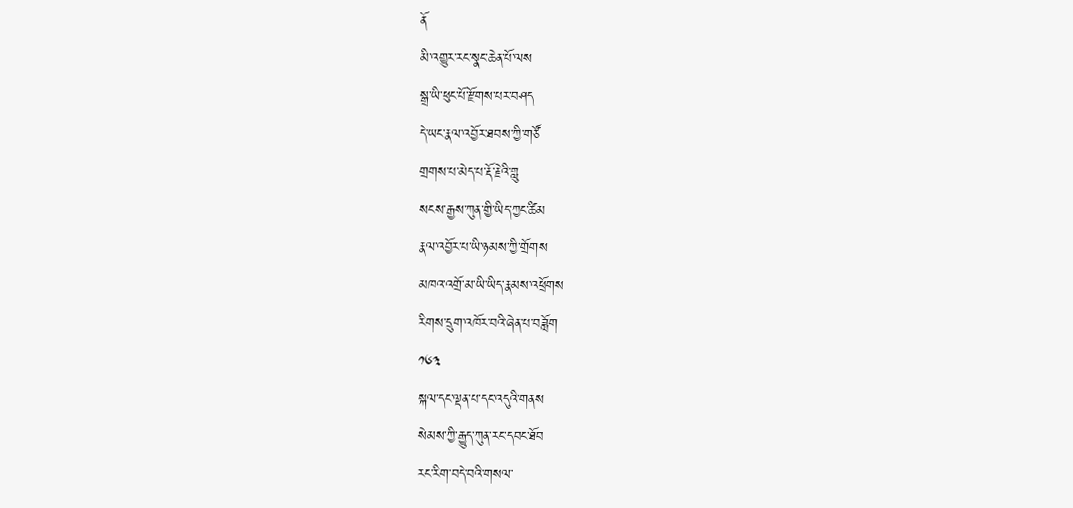ནོ
མི་འགྱུར་རང་སྣང་ཆེན་པོ་ལས
སྒྲ་ཡི་ཕུང་པོ་རྫོགས་པར་བཤད
དེ་ཡང་རྣལ་འབྱོར་ཐབས་ཀྱི་གཙོ
གྲགས་པ་མེད་པ་རྡོ་རྗེའི་གླུ
སངས་རྒྱས་ཀུན་གྱི་ཡིད་ཀྱང་ཚིམ
རྣལ་འབྱོར་པ་ཡི་ཉམས་ཀྱི་གྲོགས
མཁའ་འགྲོ་མ་ཡི་ཡིད་རྣམས་འཕྲོགས
རིགས་དྲུག་འཁོར་བའི་ཞེན་པ་བཟློག
༡༦༣
སྐལ་དང་ལྡན་པ་དང་འདུའི་གནས
སེམས་ཀྱི་རྒྱུད་ཀུན་རང་དབང་ཐོབ
རང་རིག་བདེ་བའི་གསལ་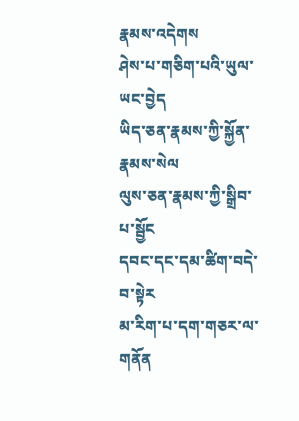རྣམས་འདེགས
ཤེས་པ་གཅིག་པའི་ཡུལ་ཡང་བྱེད
ཡིད་ཅན་རྣམས་ཀྱི་སྐྱོན་རྣམས་སེལ
ལུས་ཅན་རྣམས་ཀྱི་སྒྲིབ་པ་སྦྱོང
དབང་དང་དམ་ཚིག་བདེ་བ་སྟེར
མ་རིག་པ་དག་གཅར་ལ་གནོན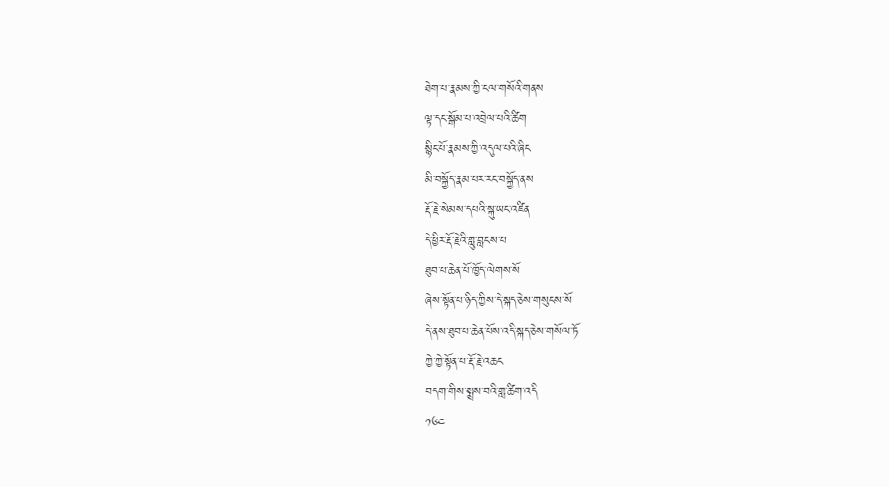ཐེག་པ་རྣམས་ཀྱི་ངལ་གསོའི་གནས
ལྟ་དང་སྒོམ་པ་འབྲེལ་པའི་ཚིག
སྙིང་པོ་རྣམས་ཀྱི་འདུལ་པའི་ཞིང
མི་བསྐྱོད་རྣམ་པར་རང་བསྐྱོད་ནས
རྡོ་རྗེ་སེམས་དཔའི་སྐུ་ཡང་འཛིན
དེ་ཕྱིར་རྡོ་རྗེའི་གླུ་བླངས་པ
ཐུབ་པ་ཆེན་པོ་ཁྱོད་ལེགས་སོ
ཞེས་སྟོན་པ་ཉིད་ཀྱིས་དེ་སྐད་ཅེས་གསུངས་སོ
དེ་ནས་ཐུབ་པ་ཆེན་པོས་འདི་སྐད་ཅེས་གསོལ་ཏོ
ཀྱེ་ཀྱེ་སྟོན་པ་རྡོ་རྗེ་འཆང
བདག་གིས་སྨྲས་བའི་གླ་ཚིག་འདི
༡༦༤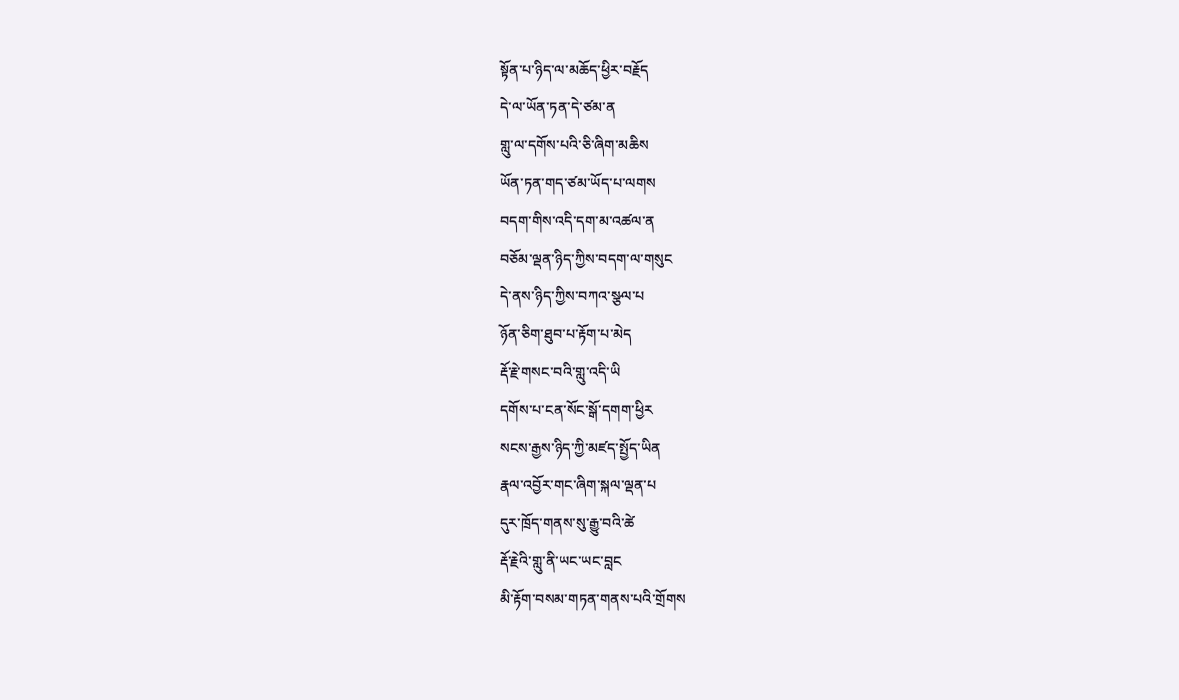སྟོན་པ་ཉིད་ལ་མཆོད་ཕྱིར་བརྗོད
དེ་ལ་ཡོན་ཏན་དེ་ཙམ་ན
གླུ་ལ་དགོས་པའི་ཅི་ཞིག་མཆིས
ཡོན་ཏན་གད་ཙམ་ཡོད་པ་ལགས
བདག་གིས་འདི་དག་མ་འཚལ་ན
བཅོམ་ལྡན་ཉིད་ཀྱིས་བདག་ལ་གསུང
དེ་ནས་ཉིད་ཀྱིས་བཀའ་སྩལ་པ
ཉོན་ཅིག་ཐུབ་པ་རྟོག་པ་མེད
རྡོ་རྗེ་གསང་བའི་གླུ་འདི་ཡི
དགོས་པ་ངན་སོང་སྒོ་དགག་ཕྱིར
སངས་རྒྱས་ཉིད་ཀྱི་མཛད་སྤྱོད་ཡིན
རྣལ་འབྱོར་གང་ཞིག་སྐལ་ལྡན་པ
དུར་ཁྲོད་གནས་སུ་རྒྱུ་བའི་ཚེ
རྡོ་རྗེའི་གླུ་ནི་ཡང་ཡང་བླང
མི་རྟོག་བསམ་གཏན་གནས་པའི་གྲོགས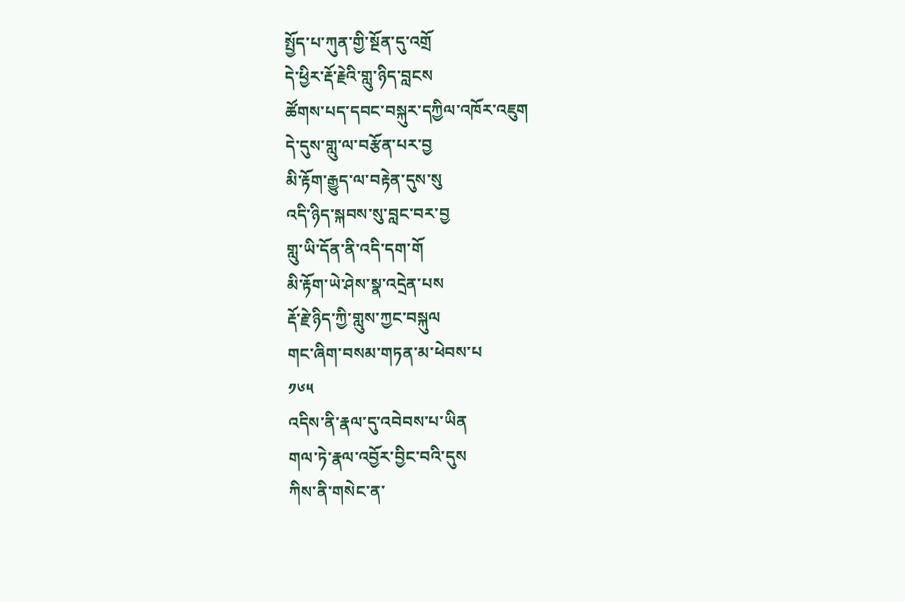སྤྱོད་པ་ཀུན་གྱི་སྔོན་དུ་འགྲོ
དེ་ཕྱིར་རྡོ་རྗེའི་གླུ་ཉིད་བླངས
ཚོགས་པད་དབང་བསྐུར་དཀྱིལ་འཁོར་འཇུག
དེ་དུས་གླུ་ལ་བརྩོན་པར་བྱ
མི་རྟོག་རྒྱུད་ལ་བརྟེན་དུས་སུ
འདི་ཉིད་སྐབས་སུ་བླང་བར་བྱ
གླུ་ཡི་དོན་ནི་འདི་དག་གོ
མི་རྟོག་ཡེ་ཤེས་སྣ་འདྲེན་པས
རྡོ་རྗེ་ཉིད་ཀྱི་གླུས་ཀྱང་བསྐུལ
གང་ཞིག་བསམ་གཏན་མ་ཕེབས་པ
༡༦༥
འདིས་ནི་རྣལ་དུ་འབེབས་པ་ཡིན
གལ་ཏེ་རྣལ་འབྱོར་བྱིང་བའི་དུས
ཀིས་ནི་གསེང་ན་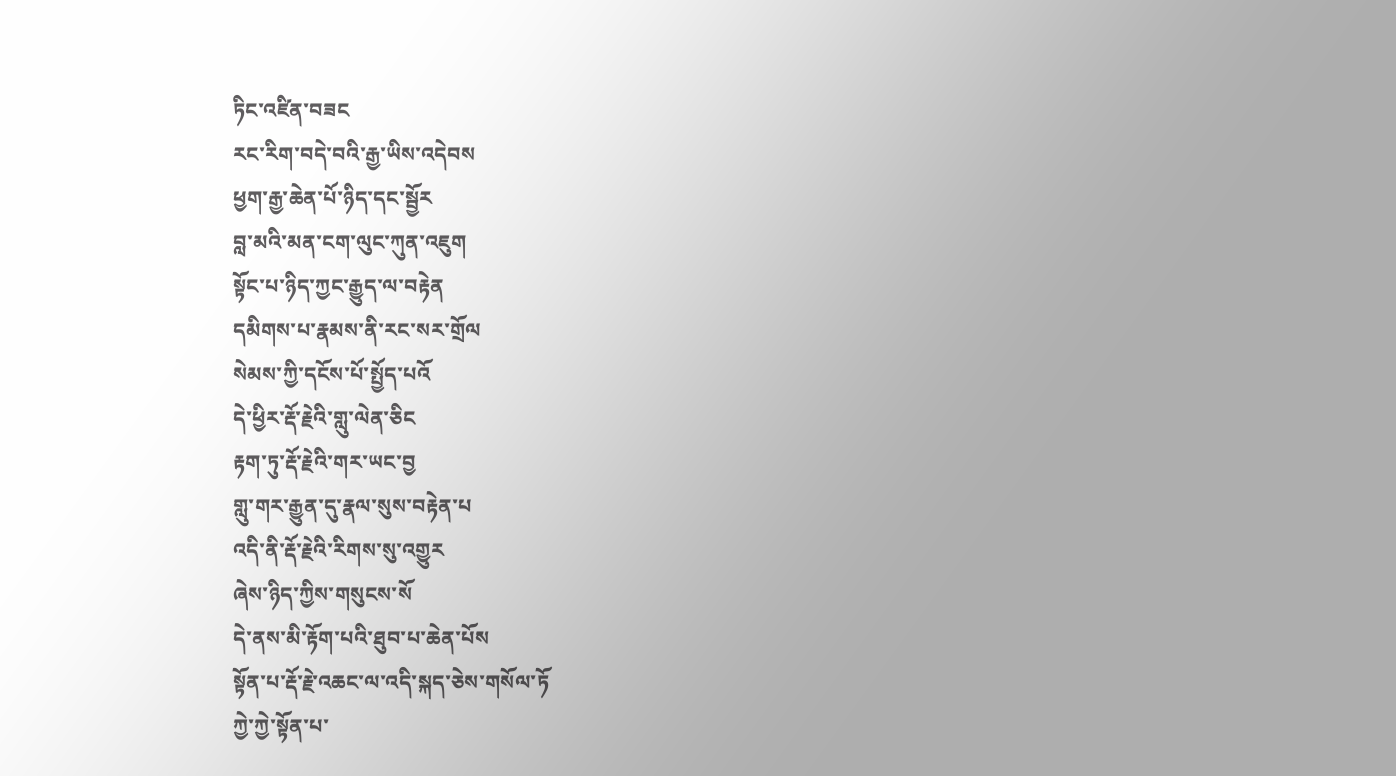ཏིང་འཛིན་བཟང
རང་རིག་བདེ་བའི་རྒྱ་ཡིས་འདེབས
ཕྱག་རྒྱ་ཆེན་པོ་ཉིད་དང་སྦྱོར
བླ་མའི་མན་ངག་ལུང་ཀུན་འཇུག
སྟོང་པ་ཉིད་ཀྱང་རྒྱུད་ལ་བརྟེན
དམིགས་པ་རྣམས་ནི་རང་སར་གྲོལ
སེམས་ཀྱི་དངོས་པོ་སྤྱོད་པའོ
དེ་ཕྱིར་རྡོ་རྗེའི་གླུ་ལེན་ཅིང
རྟག་ཏུ་རྡོ་རྗེའི་གར་ཡང་བྱ
གླུ་གར་རྒྱུན་དུ་རྣལ་སུས་བརྟེན་པ
འདི་ནི་རྡོ་རྗེའི་རིགས་སུ་འགྱུར
ཞེས་ཉིད་ཀྱིས་གསུངས་སོ
དེ་ནས་མི་རྟོག་པའི་ཐུབ་པ་ཆེན་པོས
སྟོན་པ་རྡོ་རྗེ་འཆང་ལ་འདི་སྐད་ཅེས་གསོལ་ཏོ
ཀྱེ་ཀྱེ་སྟོན་པ་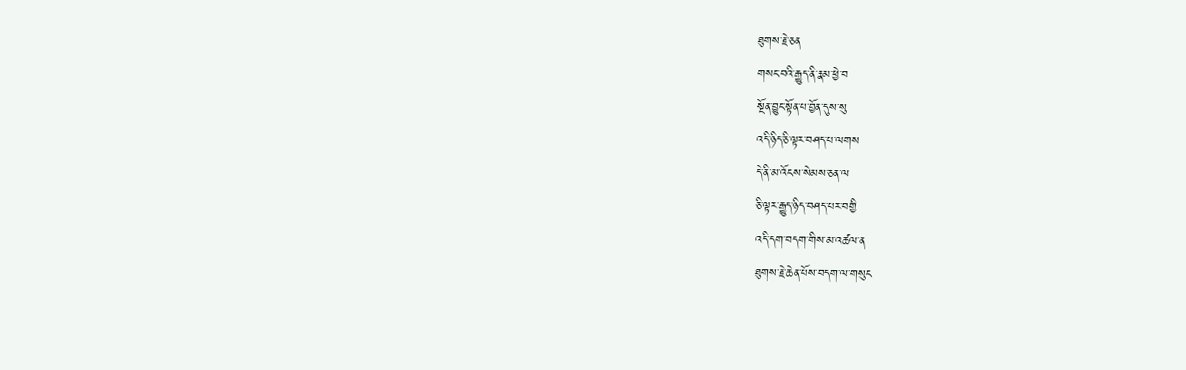ཐུགས་རྗེ་ཅན
གསང་བའི་རྒྱུད་ནི་རྣམ་ཕྱེ་བ
སྔོན་བྱུང་སྟོན་པ་བྱོན་དུས་སུ
འདི་ཉིད་ཅི་ལྟར་བཤད་པ་ལགས
དེ་ནི་མ་འོངས་སེམས་ཅན་ལ
ཅི་ལྟར་རྒྱུད་ཉིད་བཤད་པར་བགྱི
འདི་དག་བདག་གིས་མ་འཚལ་ན
ཐུགས་རྗེ་ཆེན་པོས་བདག་ལ་གསུང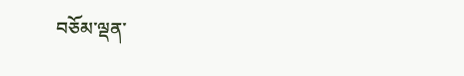བཅོམ་ལྡན་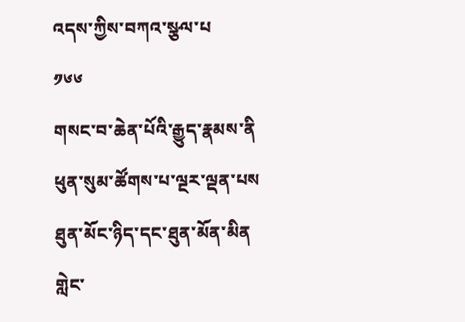འདས་ཀྱིས་བཀའ་སྩལ་པ
༡༦༦
གསང་བ་ཆེན་པོའི་རྒྱུད་རྣམས་ནི
ཕུན་སུམ་ཚོགས་པ་ལྔར་ལྡན་པས
ཐུན་མོང་ཉིད་དང་ཐུན་མོན་མིན
གླེང་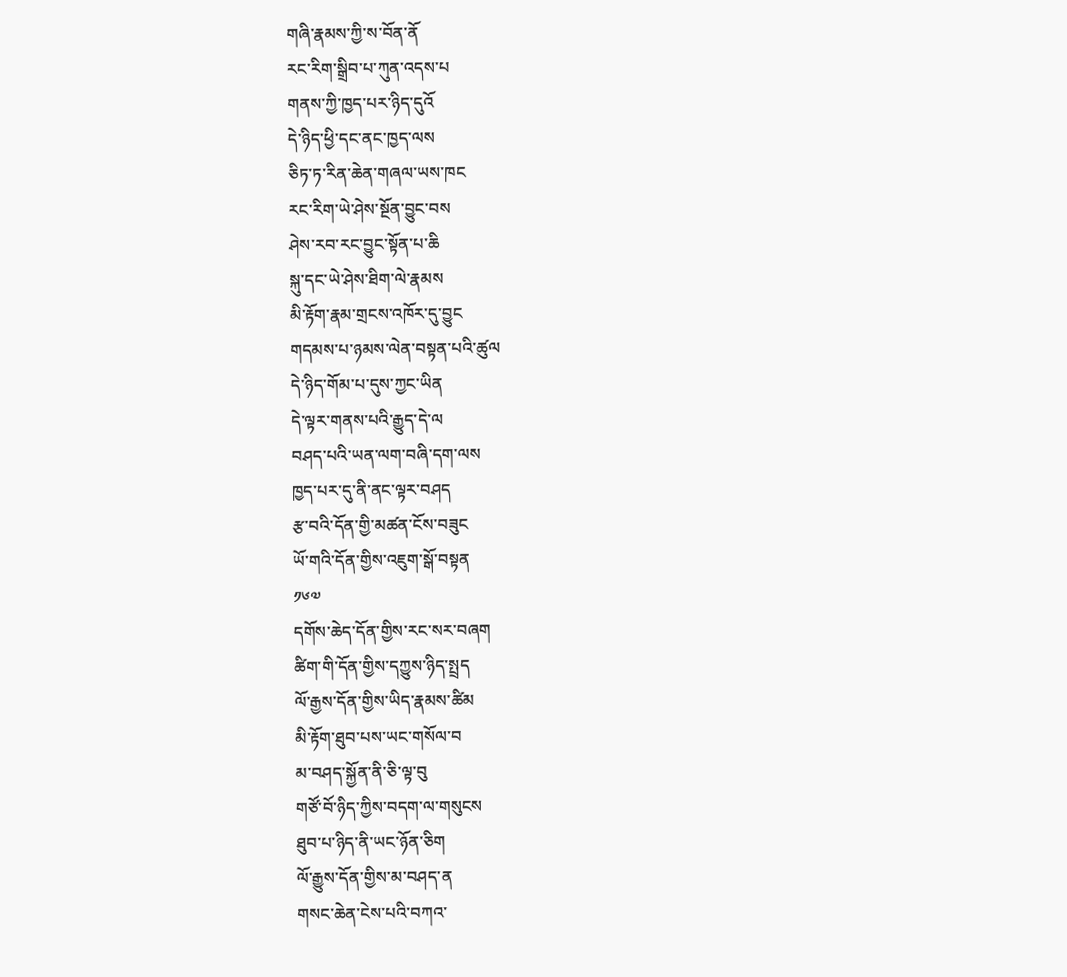གཞི་རྣམས་ཀྱི་ས་བོན་ནོ
རང་རིག་སྒྲིབ་པ་ཀུན་འདས་པ
གནས་ཀྱི་ཁྱད་པར་ཉིད་དུའོ
དེ་ཉིད་ཕྱི་དང་ནང་ཁྱད་ལས
ཅིཏ་ཏ་རིན་ཆེན་གཞལ་ཡས་ཁང
རང་རིག་ཡེ་ཤེས་སྔོན་བྱུང་བས
ཤེས་རབ་རང་བྱུང་སྟོན་པ་ཆི
སྐུ་དང་ཡེ་ཤེས་ཐིག་ལེ་རྣམས
མི་རྟོག་རྣམ་གྲངས་འཁོར་དུ་བྱུང
གདམས་པ་ཉམས་ལེན་བསྟན་པའི་ཚུལ
དེ་ཉིད་གོམ་པ་དུས་ཀྱང་ཡིན
དེ་ལྟར་གནས་པའི་རྒྱུད་དེ་ལ
བཤད་པའི་ཡན་ལག་བཞི་དག་ལས
ཁྱད་པར་དུ་ནི་ནང་ལྟར་བཤད
རྩ་བའི་དོན་གྱི་མཚན་ངོས་བཟུང
ཡོ་གའི་དོན་གྱིས་འཇུག་སྒོ་བསྟན
༡༦༧
དགོས་ཆེད་དོན་གྱིས་རང་སར་བཞག
ཚིག་གི་དོན་གྱིས་དཀྱུས་ཉིད་སྤྲད
ལོ་རྒྱས་དོན་གྱིས་ཡིད་རྣམས་ཚིམ
མི་རྟོག་ཐུབ་པས་ཡང་གསོལ་བ
མ་བཤད་སྐྱོན་ནི་ཅི་ལྟ་བུ
གཙོ་བོ་ཉིད་ཀྱིས་བདག་ལ་གསུངས
ཐུབ་པ་ཉིད་ནི་ཡང་ཉོན་ཅིག
ལོ་རྒྱུས་དོན་གྱིས་མ་བཤད་ན
གསང་ཆེན་ངེས་པའི་བཀའ་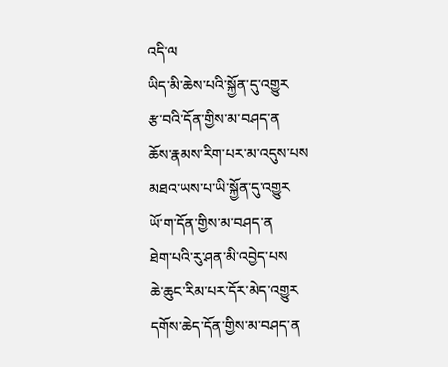འདི་ལ
ཡིད་མི་ཆེས་པའི་སྐྱོན་དུ་འགྱུར
རྩ་བའི་དོན་གྱིས་མ་བཤད་ན
ཆོས་རྣམས་རིག་པར་མ་འདུས་པས
མཐའ་ཡས་པ་ཡི་སྐྱོན་དུ་འགྱུར
ཡོ་ག་དོན་གྱིས་མ་བཤད་ན
ཐེག་པའི་རུ་ཤན་མི་འབྱེད་པས
ཆེ་ཆུང་རིམ་པར་དོར་མེད་འགྱུར
དགོས་ཆེད་དོན་གྱིས་མ་བཤད་ན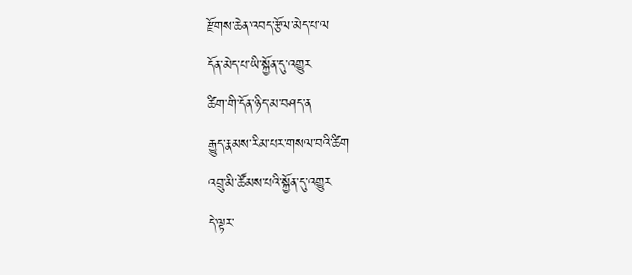རྫོགས་ཆེན་འབད་རྩོལ་མེད་པ་ལ
དོན་མེད་པ་ཡི་སྐྱོན་དུ་འགྱུར
ཚིག་གི་དོན་ཉིད་མ་བཤད་ན
རྒྱུད་རྣམས་རིམ་པར་གསལ་བའི་ཚིག
འབྲུ་མི་ཚོམས་པའི་སྐྱོན་དུ་འགྱུར
དེ་ལྟར་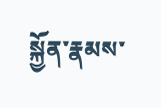སྐྱོན་རྣམས་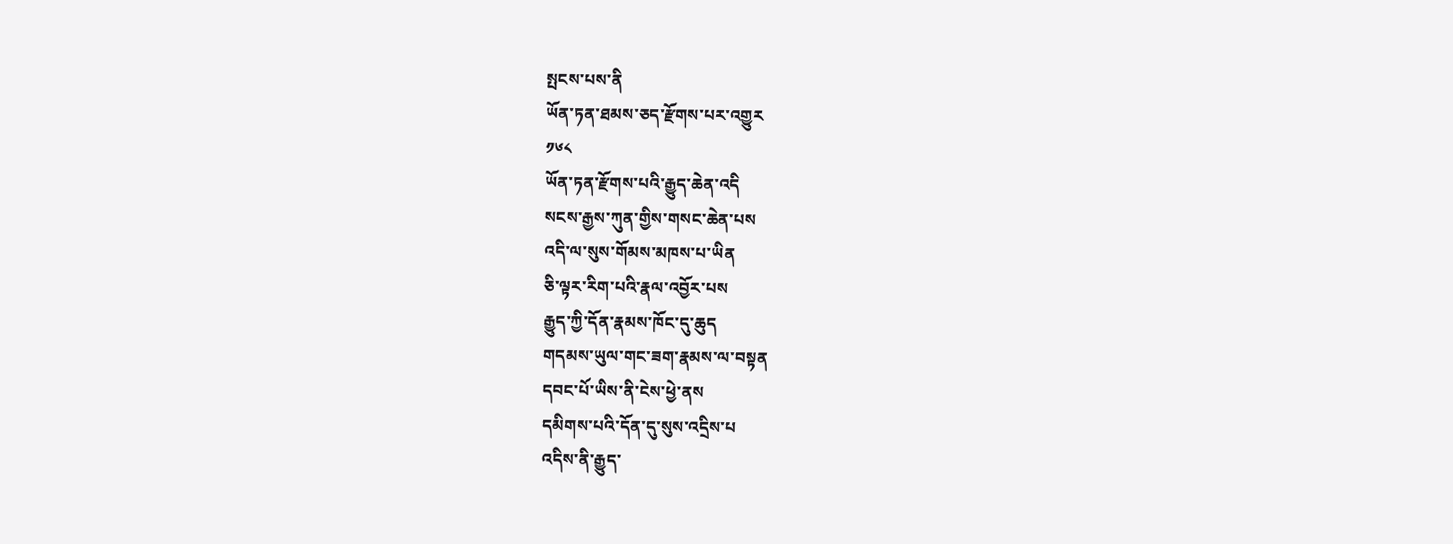སྤངས་པས་ནི
ཡོན་ཏན་ཐམས་ཅད་རྫོགས་པར་འགྱུར
༡༦༨
ཡོན་ཏན་རྫོགས་པའི་རྒྱུད་ཆེན་འདི
སངས་རྒྱས་ཀུན་གྱིས་གསང་ཆེན་པས
འདི་ལ་སུས་གོམས་མཁས་པ་ཡིན
ཅི་ལྟར་རིག་པའི་རྣལ་འབྱོར་པས
རྒྱུད་ཀྱི་དོན་རྣམས་ཁོང་དུ་ཆུད
གདམས་ཡུལ་གང་ཟག་རྣམས་ལ་བསྟན
དབང་པོ་ཡིས་ནི་ངེས་ཕྱེ་ནས
དམིགས་པའི་དོན་དུ་སུས་འདྲིས་པ
འདིས་ནི་རྒྱུད་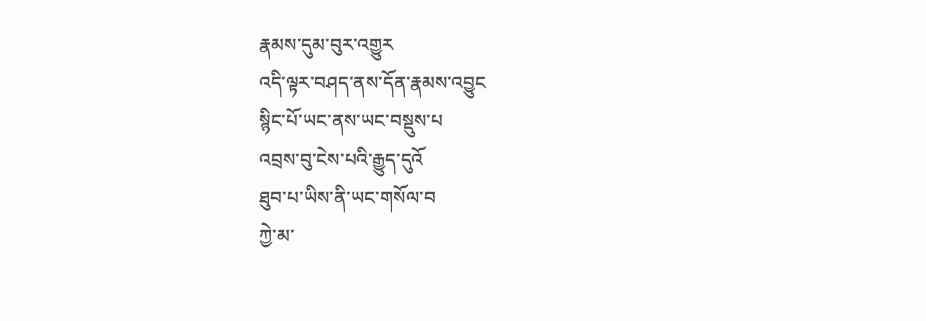རྣམས་དུམ་བུར་འགྱུར
འདི་ལྟར་བཤད་ནས་དོན་རྣམས་འབྱུང
སྙིང་པོ་ཡང་ནས་ཡང་བསྡུས་པ
འབྲས་བུ་ངེས་པའི་རྒྱུད་དུའོ
ཐུབ་པ་ཡིས་ནི་ཡང་གསོལ་བ
ཀྱེ་མ་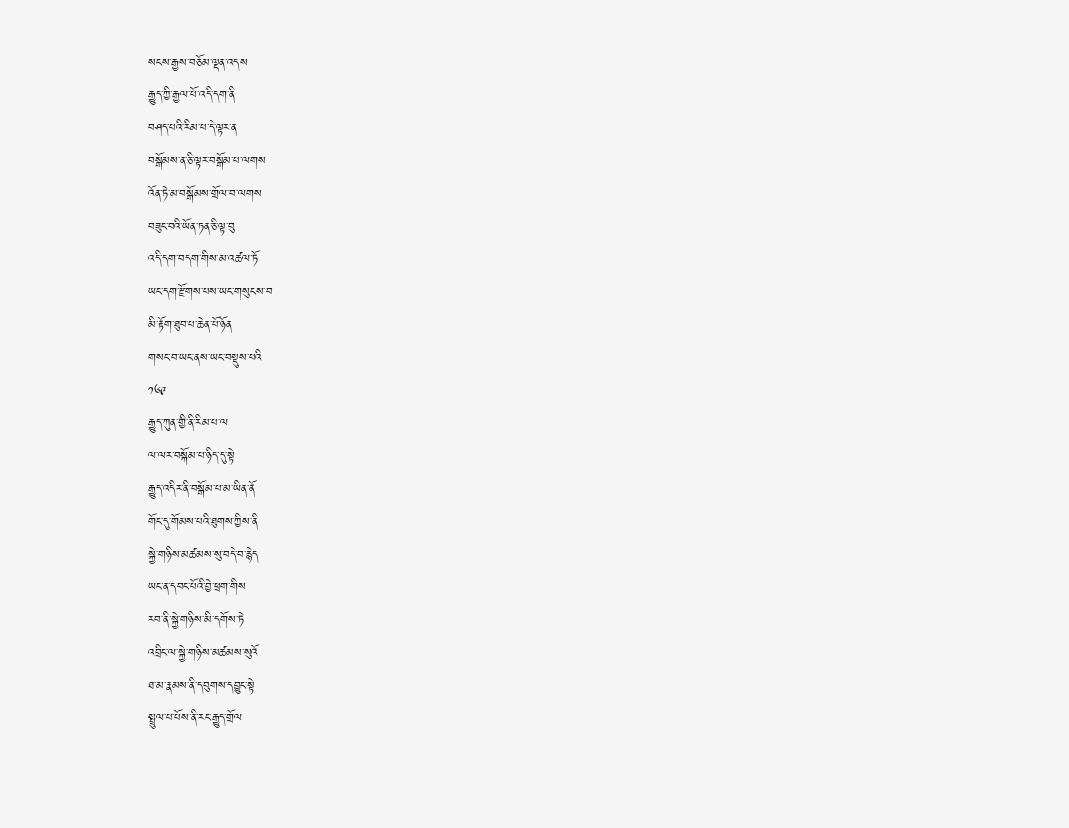སངས་རྒྱས་བཅོམ་ལྡན་འདས
རྒྱུད་ཀྱི་རྒྱལ་པོ་འདི་དག་ནི
བཤད་པའི་རིམ་པ་དེ་ལྟར་ན
བསྒོམས་ན་ཅི་ལྟར་བསྒོམ་པ་ལགས
འོན་ཏེ་མ་བསྒོམས་གྲོལ་བ་ལགས
བཟུང་བའི་ཡོན་ཏན་ཅི་ལྟ་བུ
འདི་དག་བདག་གིས་མ་འཚལ་ཏོ
ཡང་དག་རྫོགས་པས་ཡང་གསུངས་བ
མི་རྟོག་ཐུབ་པ་ཆེན་པོ་ཉོན
གསང་བ་ཡང་ནས་ཡང་བསྡུས་པའི
༡༦༩
རྒྱུད་ཀུན་གྱི་ནི་རིམ་པ་ལ
ལ་ལར་བསྐོམ་པ་ཉིད་དུ་སྟེ
རྒྱུད་འདིར་ནི་བསྒོམ་པ་མ་ཡིན་ནོ
གོང་དུ་གོམས་པའི་ཐུགས་ཀྱིས་ནི
སྐྱེ་གཉིས་མཚམས་སུ་བདེ་བ་རྙེད
ཡང་ན་དབང་པོའི་བྱེ་ཕྲག་གིས
རབ་ནི་སྐྱེ་གཉིས་མི་དགོས་ཏེ
འབྲིང་ལ་སྐྱེ་གཉིས་མཚམས་སུའོ
ཐ་མ་རྣམས་ནི་དབུགས་དབྱུང་སྟེ
སྤྲུལ་པ་པོས་ནི་རང་རྒྱུད་གྲོལ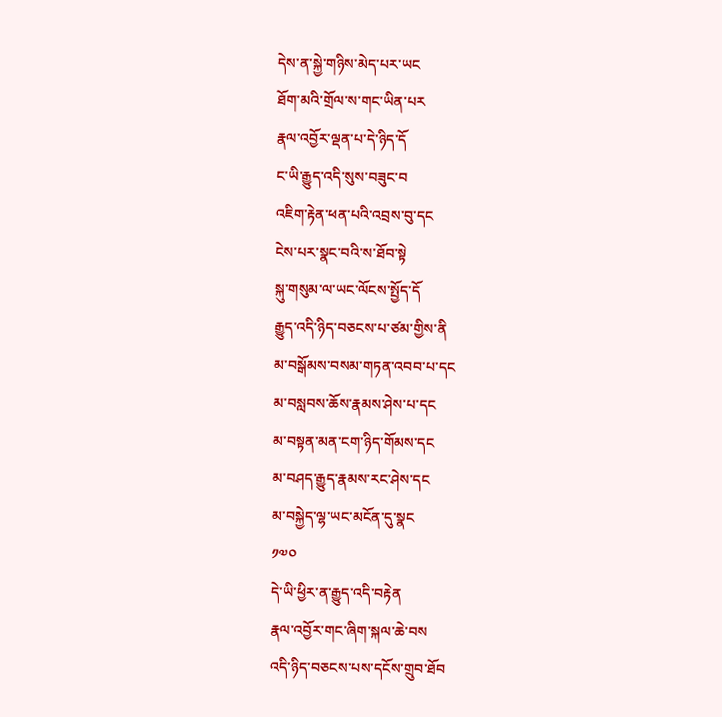དེས་ན་སྐྱེ་གཉིས་མེད་པར་ཡང
ཐོག་མའི་གྲོལ་ས་གང་ཡིན་པར
རྣལ་འབྱོར་ལྡན་པ་དེ་ཉིད་དོ
ང་ཡི་རྒྱུད་འདི་སུས་བཟུང་བ
འཇིག་རྟེན་ཕན་པའི་འབྲས་བུ་དང
ངེས་པར་སྣང་བའི་ས་ཐོབ་སྟེ
སྐུ་གསུམ་ལ་ཡང་ལོངས་སྤྱོད་དོ
རྒྱུད་འདི་ཉིད་བཅངས་པ་ཙམ་གྱིས་ནི
མ་བསྒོམས་བསམ་གཏན་འབབ་པ་དང
མ་བསླབས་ཆོས་རྣམས་ཤེས་པ་དང
མ་བསྟན་མན་ངག་ཉིད་གོམས་དང
མ་བཤད་རྒྱུད་རྣམས་རང་ཤེས་དང
མ་བསྐྱེད་ལྷ་ཡང་མངོན་དུ་སྣང
༡༧༠
དེ་ཡི་ཕྱིར་ན་རྒྱུད་འདི་བརྟེན
རྣལ་འབྱོར་གང་ཞིག་སྐལ་ཆེ་བས
འདི་ཉིད་བཅངས་པས་དངོས་གྲུབ་ཐོབ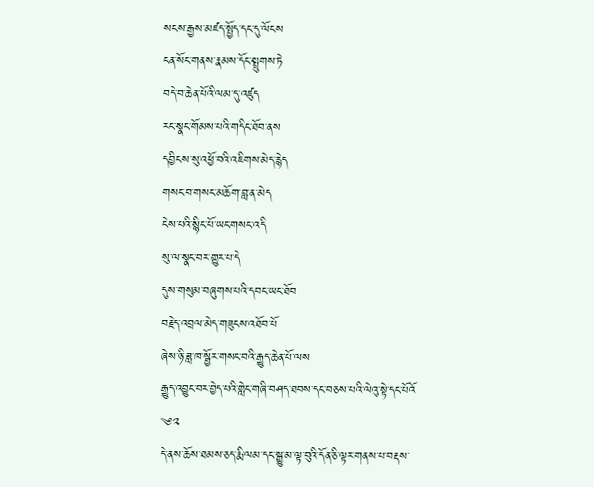སངས་རྒྱས་མཛད་སྤྱོད་དང་དུ་ལོངས
ངན་སོང་གནས་རྣམས་དོང་སྤྲུགས་ཏེ
བདེ་བ་ཆེན་པོའི་ལམ་དུ་འཛུད
རང་སྣང་གོམས་པའི་གདིང་ཐོབ་ནས
དབྱིངས་སུ་འཕྱོ་བའི་འཇིགས་མེད་རྙེད
གསང་བ་གསང་མཆོག་བླ་ན་མེད
ངེས་པའི་སྙིང་པོ་ཡང་གསང་འདི
སུ་ལ་སྣང་བར་གྱུར་པ་དེ
དུས་གསུམ་བཞུགས་པའི་དབང་ཡང་ཐོབ
བརྗེད་འབྲལ་མེད་གཟུངས་འཐོབ་པོ
ཞེས་ཉི་ཟླ་ཁ་སྦྱོར་གསང་བའི་རྒྱུད་ཆེན་པོ་ལས
རྒྱུད་འབྱུང་བར་བྱེད་པའི་གླེང་གཞི་བཤད་ཐབས་དང་བཅས་པའི་ལེའུ་སྟེ་དང་པོའོ
༄༢
དེ་ནས་ཆོས་ཐམས་ཅད་རྨི་ལམ་དང་སྒྱུ་མ་ལྟ་བུའི་དོན་ཅི་ལྟར་གནས་པ་བརྡས་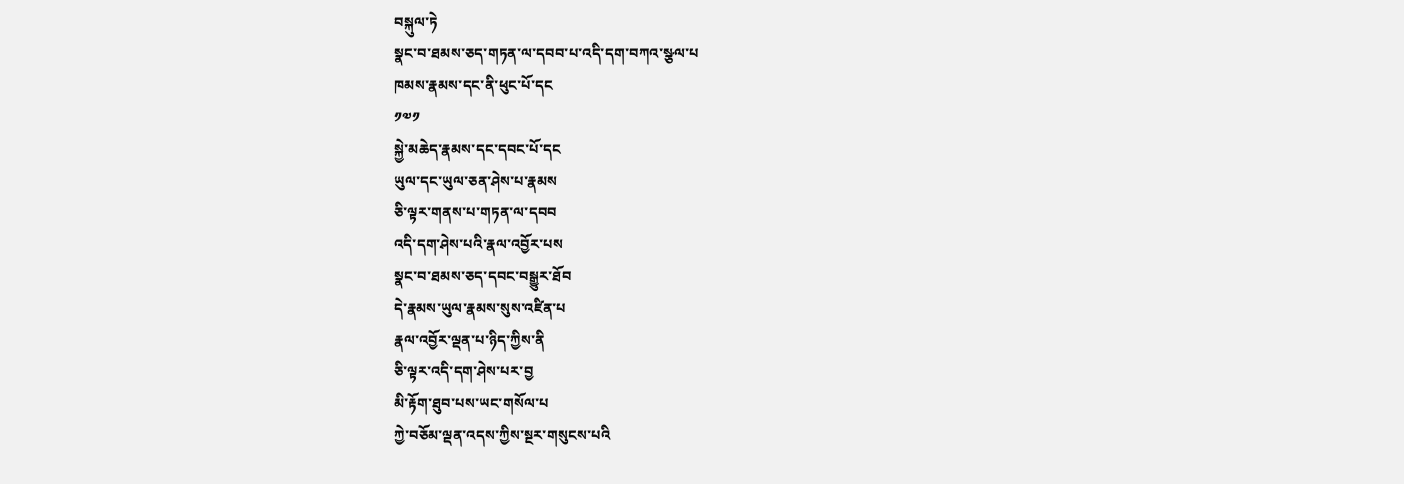བསྐུལ་ཏེ
སྣང་བ་ཐམས་ཅད་གཏན་ལ་དབབ་པ་འདི་དག་བཀའ་སྩལ་པ
ཁམས་རྣམས་དང་ནི་ཕུང་པོ་དང
༡༧༡
སྐྱེ་མཆེད་རྣམས་དང་དབང་པོ་དང
ཡུལ་དང་ཡུལ་ཅན་ཤེས་པ་རྣམས
ཅི་ལྟར་གནས་པ་གཏན་ལ་དབབ
འདི་དག་ཤེས་པའི་རྣལ་འབྱོར་པས
སྣང་བ་ཐམས་ཅད་དབང་བསྒྱུར་ཐོབ
དེ་རྣམས་ཡུལ་རྣམས་སུས་འཛིན་པ
རྣལ་འབྱོར་ལྡན་པ་ཉིད་ཀྱིས་ནི
ཅི་ལྟར་འདི་དག་ཤེས་པར་བྱ
མི་རྟོག་ཐུབ་པས་ཡང་གསོལ་པ
ཀྱེ་བཅོམ་ལྡན་འདས་ཀྱིས་སྔར་གསུངས་པའི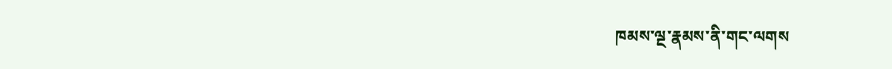ཁམས་ལྔ་རྣམས་ནི་གང་ལགས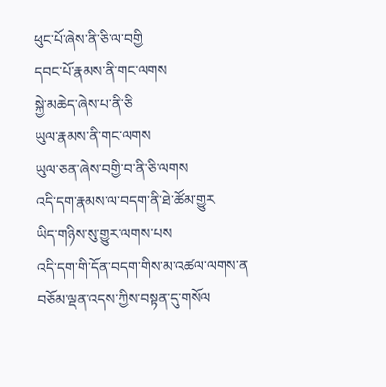ཕུང་པོ་ཞེས་ནི་ཅི་ལ་བགྱི
དབང་པོ་རྣམས་ནི་གང་ལགས
སྐྱེ་མཆེད་ཞེས་པ་ནི་ཅི
ཡུལ་རྣམས་ནི་གང་ལགས
ཡུལ་ཅན་ཞེས་བགྱི་བ་ནི་ཅི་ལགས
འདི་དག་རྣམས་ལ་བདག་ནི་ཐེ་ཚོམ་གྱུར
ཡིད་གཉིས་སུ་གྱུར་ལགས་པས
འདི་དག་གི་དོན་བདག་གིས་མ་འཚལ་ལགས་ན
བཅོམ་ལྡན་འདས་ཀྱིས་བསྟན་དུ་གསོལ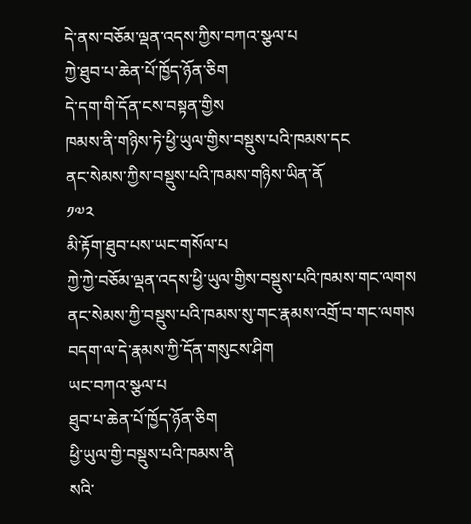དེ་ནས་བཅོམ་ལྡན་འདས་ཀྱིས་བཀའ་སྩལ་པ
ཀྱེ་ཐུབ་པ་ཆེན་པོ་ཁྱོད་ཉོན་ཅིག
དེ་དག་གི་དོན་ངས་བསྟན་གྱིས
ཁམས་ནི་གཉིས་ཏེ་ཕྱི་ཡུལ་གྱིས་བསྡུས་པའི་ཁམས་དང
ནང་སེམས་ཀྱིས་བསྡུས་པའི་ཁམས་གཉིས་ཡིན་ནོ
༡༧༢
མི་རྟོག་ཐུབ་པས་ཡང་གསོལ་པ
ཀྱེ་ཀྱེ་བཅོམ་ལྡན་འདས་ཕྱི་ཡུལ་གྱིས་བསྡུས་པའི་ཁམས་གང་ལགས
ནང་སེམས་ཀྱི་བསྡུས་པའི་ཁམས་སུ་གང་རྣམས་འགྲོ་བ་གང་ལགས
བདག་ལ་དེ་རྣམས་ཀྱི་དོན་གསུངས་ཤིག
ཡང་བཀའ་སྩལ་པ
ཐུབ་པ་ཆེན་པོ་ཁྱོད་ཉོན་ཅིག
ཕྱི་ཡུལ་གྱི་བསྡུས་པའི་ཁམས་ནི
སའི་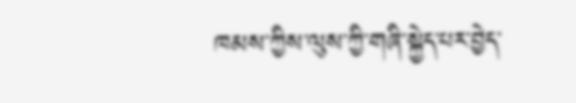ཁམས་ཀྱིས་ལུས་ཀྱི་གཞི་སྐྱེད་པར་བྱེད་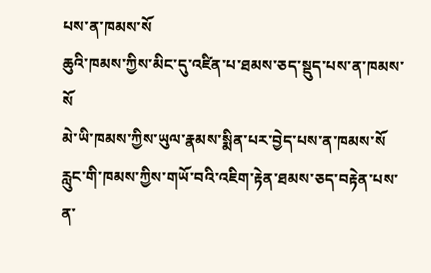པས་ན་ཁམས་སོ
ཆུའི་ཁམས་ཀྱིས་མིང་དུ་འཛིན་པ་ཐམས་ཅད་སྡུད་པས་ན་ཁམས་སོ
མེ་ཡི་ཁམས་ཀྱིས་ཡུལ་རྣམས་སྨིན་པར་བྱེད་པས་ན་ཁམས་སོ
རླུང་གི་ཁམས་ཀྱིས་གཡོ་བའི་འཇིག་རྟེན་ཐམས་ཅད་བརྟེན་པས་ན་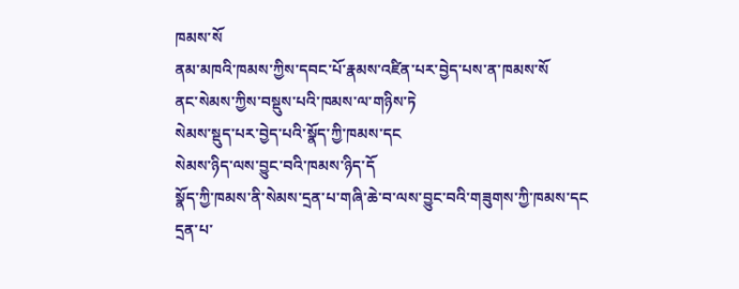ཁམས་སོ
ནམ་མཁའི་ཁམས་ཀྱིས་དབང་པོ་རྣམས་འཛིན་པར་བྱེད་པས་ན་ཁམས་སོ
ནང་སེམས་ཀྱིས་བསྡུས་པའི་ཁམས་ལ་གཉིས་ཏེ
སེམས་སྡུད་པར་བྱེད་པའི་སྣོད་ཀྱི་ཁམས་དང
སེམས་ཉིད་ལས་བྱུང་བའི་ཁམས་ཉིད་དོ
སྣོད་ཀྱི་ཁམས་ནི་སེམས་དྲན་པ་གཞི་ཆེ་བ་ལས་བྱུང་བའི་གཟུགས་ཀྱི་ཁམས་དང
དྲན་པ་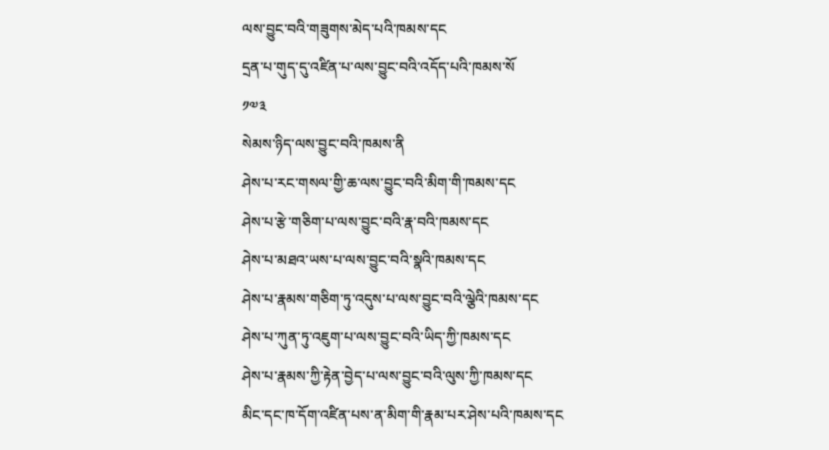ལས་བྱུང་བའི་གཟུགས་མེད་པའི་ཁམས་དང
དྲན་པ་གུད་དུ་འཛིན་པ་ལས་བྱུང་བའི་འདོད་པའི་ཁམས་སོ
༡༧༣
སེམས་ཉིད་ལས་བྱུང་བའི་ཁམས་ནི
ཤེས་པ་རང་གསལ་གྱི་ཆ་ལས་བྱུང་བའི་མིག་གི་ཁམས་དང
ཤེས་པ་རྩེ་གཅིག་པ་ལས་བྱུང་བའི་རྣ་བའི་ཁམས་དང
ཤེས་པ་མཐའ་ཡས་པ་ལས་བྱུང་བའི་སྣའི་ཁམས་དང
ཤེས་པ་རྣམས་གཅིག་ཏུ་འདུས་པ་ལས་བྱུང་བའི་ལྕེའི་ཁམས་དང
ཤེས་པ་ཀུན་ཏུ་འཇུག་པ་ལས་བྱུང་བའི་ཡིད་ཀྱི་ཁམས་དང
ཤེས་པ་རྣམས་ཀྱི་རྟེན་བྱེད་པ་ལས་བྱུང་བའི་ལུས་ཀྱི་ཁམས་དང
མིང་དང་ཁ་དོག་འཛིན་པས་ན་མིག་གི་རྣམ་པར་ཤེས་པའི་ཁམས་དང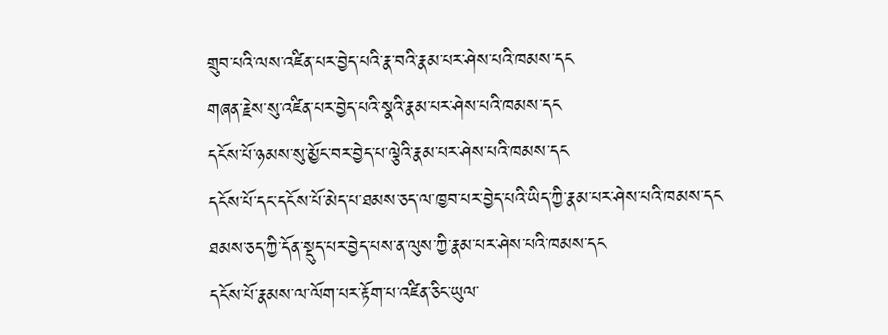གྲུབ་པའི་ལས་འཛིན་པར་བྱེད་པའི་རྣ་བའི་རྣམ་པར་ཤེས་པའི་ཁམས་དང
གཞན་རྗེས་སུ་འཛིན་པར་བྱེད་པའི་སྣའི་རྣམ་པར་ཤེས་པའི་ཁམས་དང
དངོས་པོ་ཉམས་སུ་མྱོང་བར་བྱེད་པ་ལྕེའི་རྣམ་པར་ཤེས་པའི་ཁམས་དང
དངོས་པོ་དང་དངོས་པོ་མེད་པ་ཐམས་ཅད་ལ་ཁྱབ་པར་བྱེད་པའི་ཡིད་ཀྱི་རྣམ་པར་ཤེས་པའི་ཁམས་དང
ཐམས་ཅད་ཀྱི་དོན་སྡུད་པར་བྱེད་པས་ན་ལུས་ཀྱི་རྣམ་པར་ཤེས་པའི་ཁམས་དང
དངོས་པོ་རྣམས་ལ་ལོག་པར་རྟོག་པ་འཛིན་ཅིང་ཡུལ་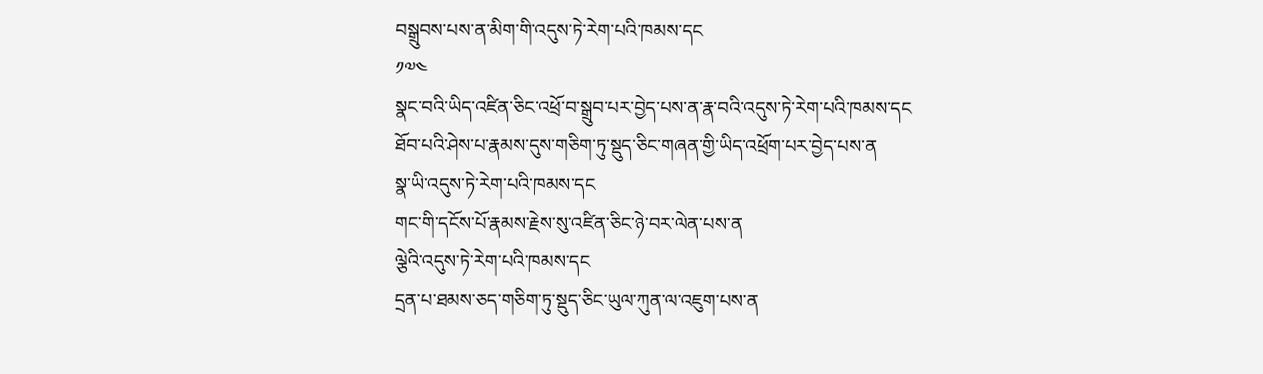བསྒྲུབས་པས་ན་མིག་གི་འདུས་ཏེ་རེག་པའི་ཁམས་དང
༡༧༤
སྣང་བའི་ཡིད་འཛིན་ཅིང་འཕྲོ་བ་སྒྲུབ་པར་བྱེད་པས་ན་རྣ་བའི་འདུས་ཏེ་རེག་པའི་ཁམས་དང
ཐོབ་པའི་ཤེས་པ་རྣམས་དུས་གཅིག་ཏུ་སྡུད་ཅིང་གཞན་གྱི་ཡིད་འཕྲོག་པར་བྱེད་པས་ན
སྣ་ཡི་འདུས་ཏེ་རེག་པའི་ཁམས་དང
གང་གི་དངོས་པོ་རྣམས་རྗེས་སུ་འཛིན་ཅིང་ཉེ་བར་ལེན་པས་ན
ལྕེའི་འདུས་ཏེ་རེག་པའི་ཁམས་དང
དྲན་པ་ཐམས་ཅད་གཅིག་ཏུ་སྡུད་ཅིང་ཡུལ་ཀུན་ལ་འཇུག་པས་ན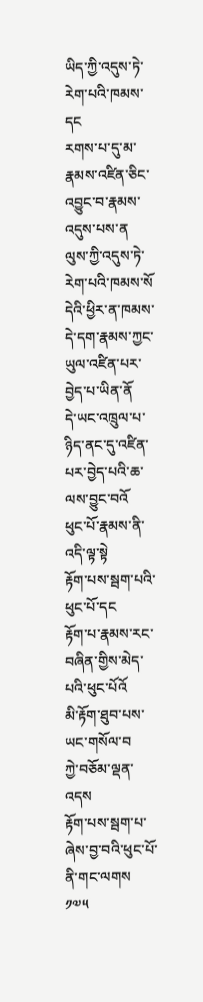ཡིད་ཀྱི་འདུས་ཏེ་རེག་པའི་ཁམས་དང
རགས་པ་དུ་མ་རྣམས་འཛིན་ཅིང་འབྱུང་བ་རྣམས་འདུས་པས་ན
ལུས་ཀྱི་འདུས་ཏེ་རེག་པའི་ཁམས་སོ
དེའི་ཕྱིར་ན་ཁམས་དེ་དག་རྣམས་ཀྱང་ཡུལ་འཛིན་པར་བྱེད་པ་ཡིན་ནོ
དེ་ཡང་འཁྲུལ་པ་ཉིད་ནང་དུ་འཛིན་པར་བྱེད་པའི་ཆ་ལས་བྱུང་བའོ
ཕུང་པོ་རྣམས་ནི་འདི་ལྟ་སྟེ
རྟོག་པས་སྦག་པའི་ཕུང་པོ་དང
རྟོག་པ་རྣམས་རང་བཞིན་གྱིས་མེད་པའི་ཕུང་པོའོ
མི་རྟོག་ཐུབ་པས་ཡང་གསོལ་བ
ཀྱེ་བཅོམ་ལྡན་འདས
རྟོག་པས་སྦག་པ་ཞེས་བྱ་བའི་ཕུང་པོ་ནི་གང་ལགས
༡༧༥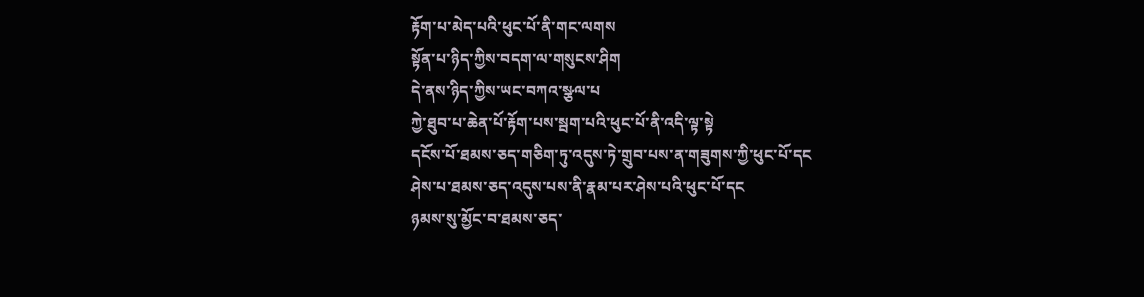རྟོག་པ་མེད་པའི་ཕུང་པོ་ནི་གང་ལགས
སྟོན་པ་ཉིད་ཀྱིས་བདག་ལ་གསུངས་ཤིག
དེ་ནས་ཉིད་ཀྱིས་ཡང་བཀའ་སྩལ་པ
ཀྱེ་ཐུབ་པ་ཆེན་པོ་རྟོག་པས་སྦག་པའི་ཕུང་པོ་ནི་འདི་ལྟ་སྟེ
དངོས་པོ་ཐམས་ཅད་གཅིག་ཏུ་འདུས་ཏེ་གྲུབ་པས་ན་གཟུགས་ཀྱི་ཕུང་པོ་དང
ཤེས་པ་ཐམས་ཅད་འདུས་པས་ནི་རྣམ་པར་ཤེས་པའི་ཕུང་པོ་དང
ཉམས་སུ་མྱོང་བ་ཐམས་ཅད་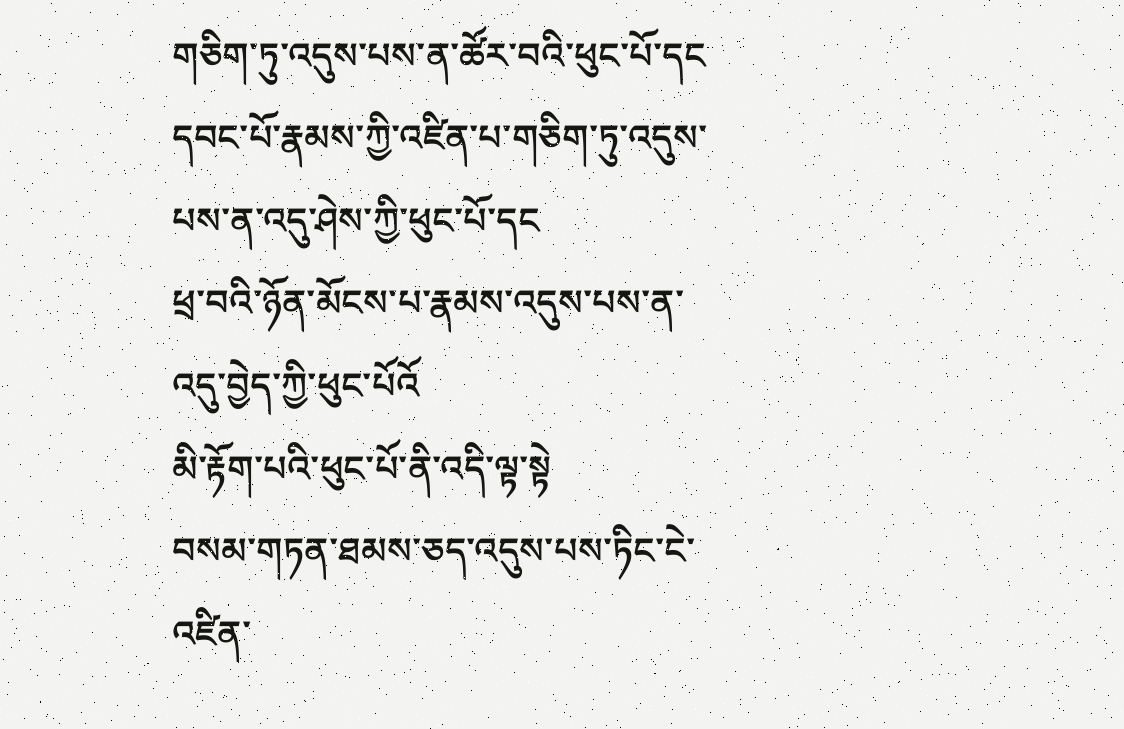གཅིག་ཏུ་འདུས་པས་ན་ཚོར་བའི་ཕུང་པོ་དང
དབང་པོ་རྣམས་ཀྱི་འཛིན་པ་གཅིག་ཏུ་འདུས་པས་ན་འདུ་ཤེས་ཀྱི་ཕུང་པོ་དང
ཕྲ་བའི་ཉོན་མོངས་པ་རྣམས་འདུས་པས་ན་འདུ་བྱེད་ཀྱི་ཕུང་པོའོ
མི་རྟོག་པའི་ཕུང་པོ་ནི་འདི་ལྟ་སྟེ
བསམ་གཏན་ཐམས་ཅད་འདུས་པས་ཏིང་ངེ་འཛིན་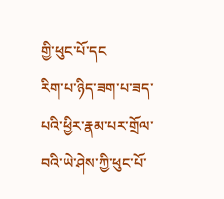གྱི་ཕུང་པོ་དང
རིག་པ་ཉིད་ཟག་པ་ཟད་པའི་ཕྱིར་རྣམ་པར་གྲོལ་བའི་ཡེ་ཤེས་ཀྱི་ཕུང་པོ་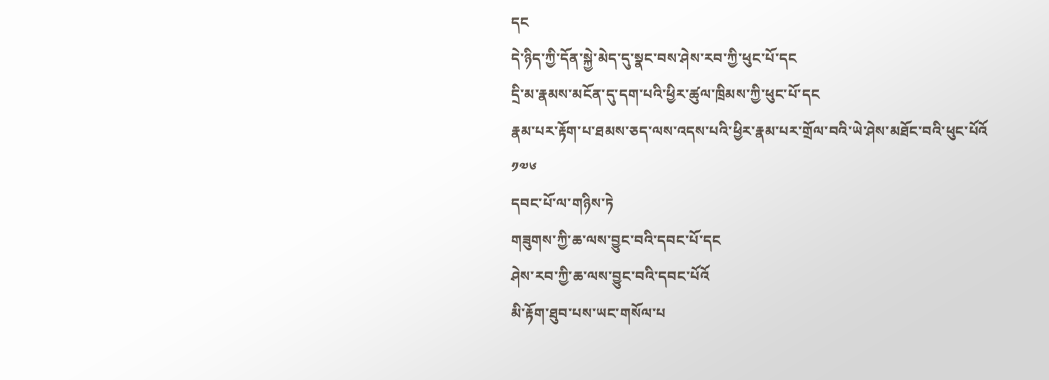དང
དེ་ཉིད་ཀྱི་དོན་སྐྱེ་མེད་དུ་སྣང་བས་ཤེས་རབ་ཀྱི་ཕུང་པོ་དང
དྲི་མ་རྣམས་མངོན་དུ་དག་པའི་ཕྱིར་ཚུལ་ཁྲིམས་ཀྱི་ཕུང་པོ་དང
རྣམ་པར་རྟོག་པ་ཐམས་ཅད་ལས་འདས་པའི་ཕྱིར་རྣམ་པར་གྲོལ་བའི་ཡེ་ཤེས་མཐོང་བའི་ཕུང་པོའོ
༡༧༦
དབང་པོ་ལ་གཉིས་ཏེ
གཟུགས་ཀྱི་ཆ་ལས་བྱུང་བའི་དབང་པོ་དང
ཤེས་རབ་ཀྱི་ཆ་ལས་བྱུང་བའི་དབང་པོའོ
མི་རྟོག་ཐུབ་པས་ཡང་གསོལ་པ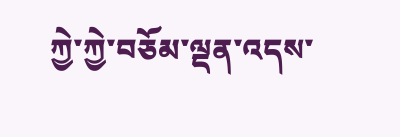ཀྱེ་ཀྱེ་བཅོམ་ལྡན་འདས་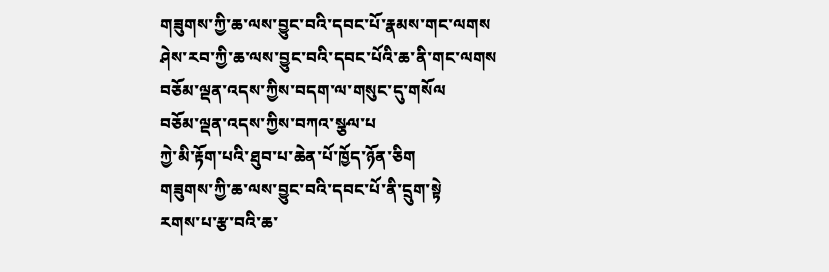གཟུགས་ཀྱི་ཆ་ལས་བྱུང་བའི་དབང་པོ་རྣམས་གང་ལགས
ཤེས་རབ་ཀྱི་ཆ་ལས་བྱུང་བའི་དབང་པོའི་ཆ་ནི་གང་ལགས
བཅོམ་ལྡན་འདས་ཀྱིས་བདག་ལ་གསུང་དུ་གསོལ
བཅོམ་ལྡན་འདས་ཀྱིས་བཀའ་སྩལ་པ
ཀྱེ་མི་རྟོག་པའི་ཐུབ་པ་ཆེན་པོ་ཁྱོད་ཉོན་ཅིག
གཟུགས་ཀྱི་ཆ་ལས་བྱུང་བའི་དབང་པོ་ནི་དྲུག་སྟེ
རགས་པ་རྩ་བའི་ཆ་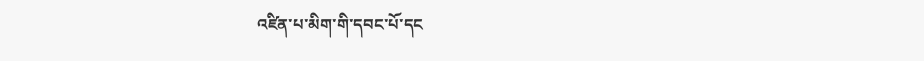འཛིན་པ་མིག་གི་དབང་པོ་དང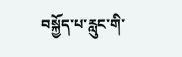བསྐྱོད་པ་རླུང་གི་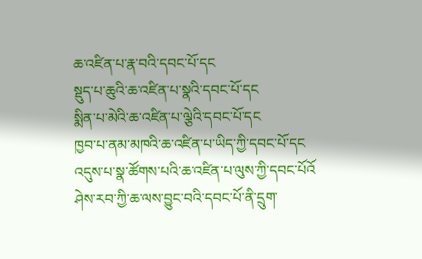ཆ་འཛིན་པ་རྣ་བའི་དབང་པོ་དང
སྡུད་པ་ཆུའི་ཆ་འཛིན་པ་སྣའི་དབང་པོ་དང
སྨིན་པ་མེའི་ཆ་འཛིན་པ་ལྕེའི་དབང་པོ་དང
ཁྱབ་པ་ནམ་མཁའི་ཆ་འཛིན་པ་ཡིད་ཀྱི་དབང་པོ་དང
འདུས་པ་སྣ་ཚོགས་པའི་ཆ་འཛིན་པ་ལུས་ཀྱི་དབང་པོའོ
ཤེས་རབ་ཀྱི་ཆ་ལས་བྱུང་བའི་དབང་པོ་ནི་དྲུག་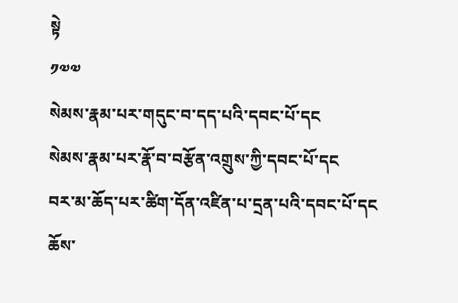སྟེ
༡༧༧
སེམས་རྣམ་པར་གདུང་བ་དད་པའི་དབང་པོ་དང
སེམས་རྣམ་པར་རྣོ་བ་བརྩོན་འགྲུས་ཀྱི་དབང་པོ་དང
བར་མ་ཆོད་པར་ཚིག་དོན་འཛིན་པ་དྲན་པའི་དབང་པོ་དང
ཆོས་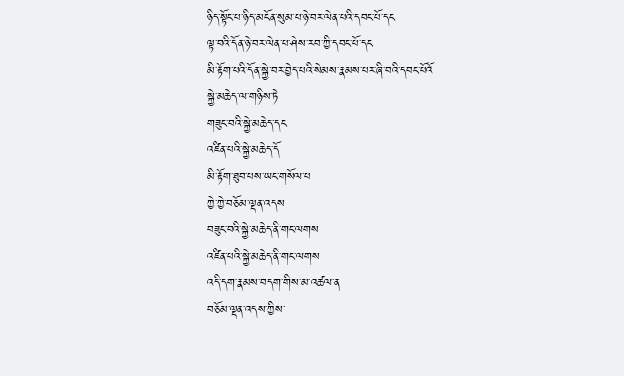ཉིད་སྟོང་པ་ཉིད་མངོན་སུམ་པ་ཉེ་བར་ལེན་པའི་དབང་པོ་དང
ལྟ་བའི་དོན་ཉེ་བར་ལེན་པ་ཤེས་རབ་ཀྱི་དབང་པོ་དང
མི་རྟོག་པའི་དོན་སྐྱེ་བར་བྱེད་པའི་སེམས་རྣམས་པར་ཞི་བའི་དབང་པོའོ
སྐྱེ་མཆེད་ལ་གཉིས་ཏེ
གཟུང་བའི་སྐྱེ་མཆེད་དང
འཛིན་པའི་སྐྱེ་མཆེད་དོ
མི་རྟོག་ཐུབ་པས་ཡང་གསོལ་པ
ཀྱེ་ཀྱེ་བཅོམ་ལྡན་འདས
བཟུང་བའི་སྐྱེ་མཆེད་ནི་གང་ལགས
འཛིན་པའི་སྐྱེ་མཆེད་ནི་གང་ལགས
འདི་དག་རྣམས་བདག་གིས་མ་འཚལ་ན
བཅོམ་ལྡན་འདས་ཀྱིས་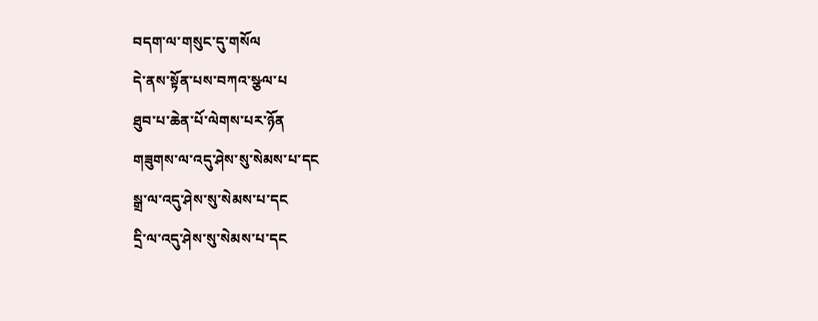བདག་ལ་གསུང་དུ་གསོལ
དེ་ནས་སྟོན་པས་བཀའ་སྩལ་པ
ཐུབ་པ་ཆེན་པོ་ལེགས་པར་ཉོན
གཟུགས་ལ་འདུ་ཤེས་སུ་སེམས་པ་དང
སྒྲ་ལ་འདུ་ཤེས་སུ་སེམས་པ་དང
དྲི་ལ་འདུ་ཤེས་སུ་སེམས་པ་དང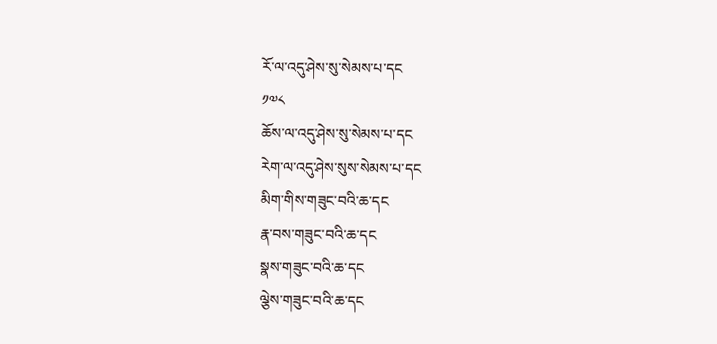རོ་ལ་འདུ་ཤེས་སུ་སེམས་པ་དང
༡༧༨
ཆོས་ལ་འདུ་ཤེས་སུ་སེམས་པ་དང
རེག་ལ་འདུ་ཤེས་སུས་སེམས་པ་དང
མིག་གིས་གཟུང་བའི་ཆ་དང
རྣ་བས་གཟུང་བའི་ཆ་དང
སྣས་གཟུང་བའི་ཆ་དང
ལྕེས་གཟུང་བའི་ཆ་དང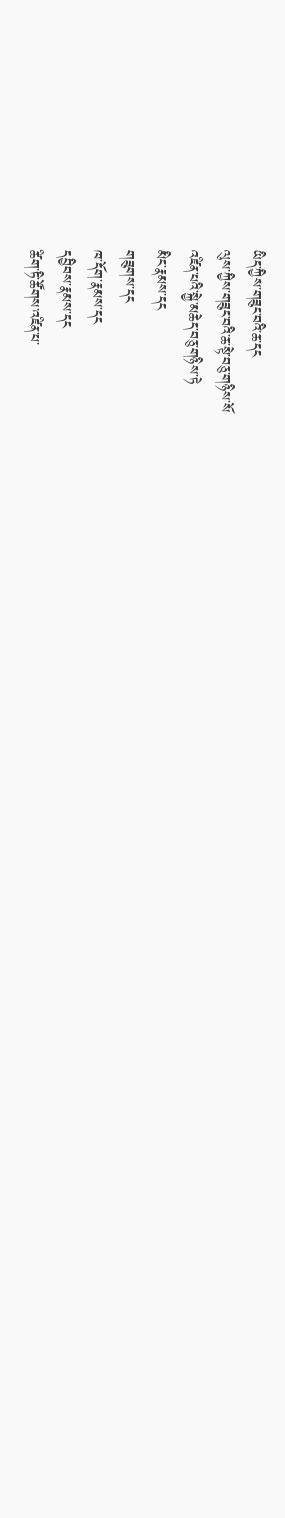ཡིད་ཀྱིས་གཟུང་བའི་ཆ་དང
ལུས་ཀྱིས་གཟུང་བའི་ཆ་སྟེ་བཅུ་གཉིས་སོ
འཛིན་པའི་སྐྱེ་མཆེད་བཅུ་གཉིས་ཏེ
མིང་རྣམས་དང
གཟུགས་དང
ཁ་དོག་རྣམས་དང
དབྱིབས་རྣམས་དང
ཚིག་ཏི་ཚོགས་འཛིན་པ་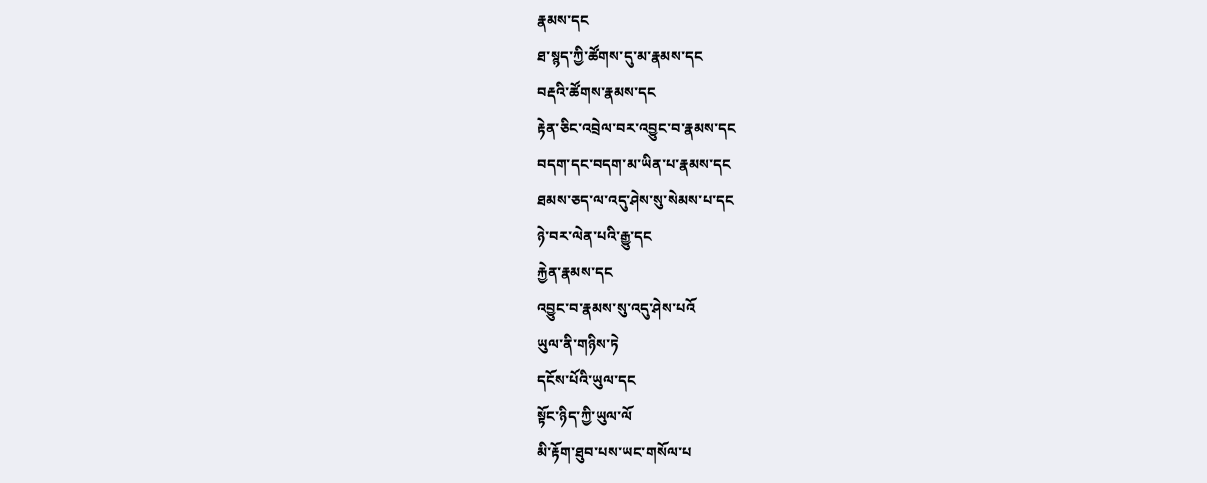རྣམས་དང
ཐ་སྙད་ཀྱི་ཚོགས་དུ་མ་རྣམས་དང
བརྡའི་ཚོགས་རྣམས་དང
རྟེན་ཅིང་འབྲེལ་བར་འབྱུང་བ་རྣམས་དང
བདག་དང་བདག་མ་ཡིན་པ་རྣམས་དང
ཐམས་ཅད་ལ་འདུ་ཤེས་སུ་སེམས་པ་དང
ཉེ་བར་ལེན་པའི་རྒྱུ་དང
རྐྱེན་རྣམས་དང
འབྱུང་བ་རྣམས་སུ་འདུ་ཤེས་པའོ
ཡུལ་ནི་གཉིས་ཏེ
དངོས་པོའི་ཡུལ་དང
སྟོང་ཉིད་ཀྱི་ཡུལ་ལོ
མི་རྟོག་ཐུབ་པས་ཡང་གསོལ་པ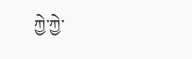ཀྱེ་ཀྱེ་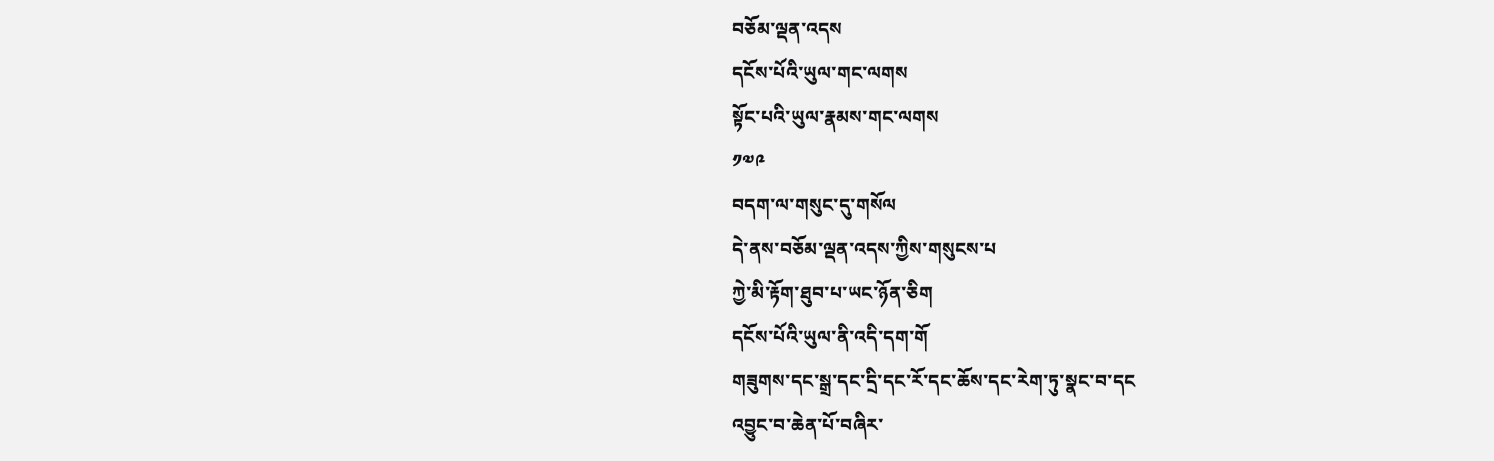བཅོམ་ལྡན་འདས
དངོས་པོའི་ཡུལ་གང་ལགས
སྟོང་པའི་ཡུལ་རྣམས་གང་ལགས
༡༧༩
བདག་ལ་གསུང་དུ་གསོལ
དེ་ནས་བཅོམ་ལྡན་འདས་ཀྱིས་གསུངས་པ
ཀྱེ་མི་རྟོག་ཐུབ་པ་ཡང་ཉོན་ཅིག
དངོས་པོའི་ཡུལ་ནི་འདི་དག་གོ
གཟུགས་དང་སྒྲ་དང་དྲི་དང་རོ་དང་ཆོས་དང་རེག་ཏུ་སྣང་བ་དང
འབྱུང་བ་ཆེན་པོ་བཞིར་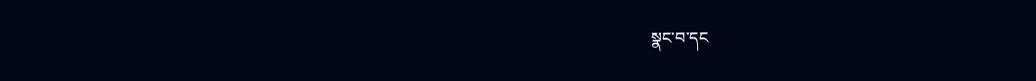སྣང་བ་དང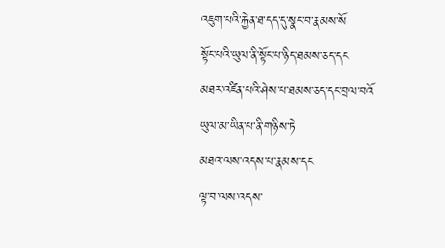འཇུག་པའི་རྐྱེན་ཐ་དད་དུ་སྣང་བ་རྣམས་སོ
སྟོང་པའི་ཡུལ་ནི་སྟོང་པ་ཉིད་ཐམས་ཅད་དང
མཐར་འཛིན་པའི་ཤེས་པ་ཐམས་ཅད་དང་བྲལ་བའོ
ཡུལ་མ་ཡིན་པ་ནི་གཉིས་ཏེ
མཐའ་ལས་འདས་པ་རྣམས་དང
ལྟ་བ་ལས་འདས་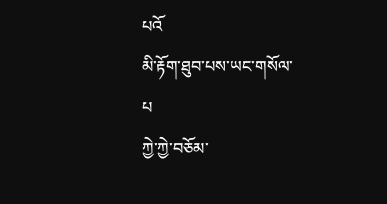པའོ
མི་རྟོག་ཐུབ་པས་ཡང་གསོལ་པ
ཀྱེ་ཀྱེ་བཅོམ་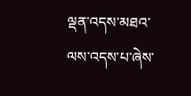ལྡན་འདས་མཐའ་ལས་འདས་པ་ཞེས་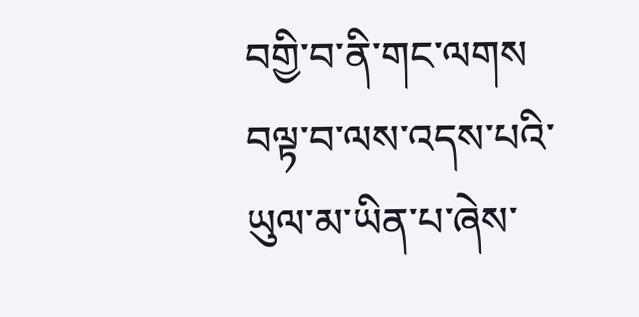བགྱི་བ་ནི་གང་ལགས
བལྟ་བ་ལས་འདས་པའི་ཡུལ་མ་ཡིན་པ་ཞེས་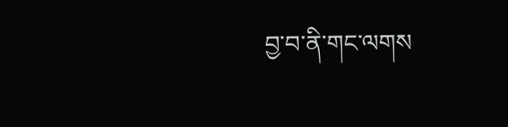བྱ་བ་ནི་གང་ལགས